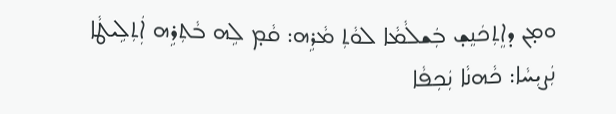ܘܡ̣ܢ ܕܐܸܬܼܟܿܢܸܫ̣ ܒܲܫܠܵܡܵܐ ܠܘܵܬܼ ܡܵܪܹܗ: ܩܵܡ̣ ܠܹܗ ܒܵܬܼܪܹܗ ܐܲܬܼܠܹܝܛܵܐ ܢܲܨܝܼܚܵܐ: ܟܵܗܢܵܐ ܢܲܟܼܦܵܐ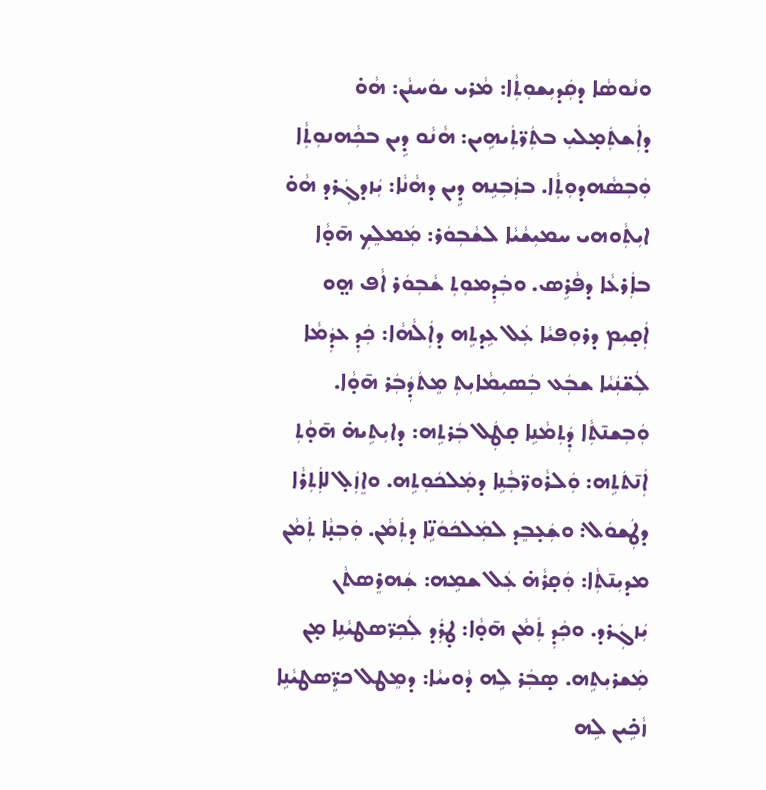ܘܢܵܘܤܵܐ ܕܩܲܕܝܼܫܘܼܬܼܵܐ: ܡܵܪܝ ܝܘܿܚܢܵܢ: ܗܵܘ̇ ܕܐܲܫܬܲܡ̣ܠܝܼ ܒܬܲܪ̈ܬܲܝܗܹܝܢ: ܗܵܢܵܘ ܕܹܝܢ ܒܟܼܵܗܢܘܼܬܼܵܐ ܘܲܒܼܤܵܗܕܘܼܬܼܵܐ. ܒܙܲܒܼܢܹܗ ܕܹܝܢ ܕܗܵܢܵܐ: ܝܲܙܕܓܲܪܕ ܗܵܘ̇ ܐܝܼܬܼܵܘܗܝ ܚܡܝܼܫܵܝܵܐ ܠܫܵܒܼܘܿܪ: ܡܲܡܠܸܟܼ ܗ̄ܘ̣ܵܐ ܒܐܲܪܥܵܐ ܕܦܵܪܹܣ. ܘܒܲܕܼܡܘܼܬܼ ܫܵܒܼܘܿܪ ܐܵܦ ܗ̤ܘ ܐܲܩ̣ܝܼܡ ܕܪܘܼܦܝܵܐ ܥܲܠ ܥܹܕܬܹܗ ܕܐܲܠܵܗܵܐ: ܟܲܕܼ ܥܕܲܡܵܐ ܠܲܫ̈ܢܲܝܵܐ ܫܒܲܥ ܒܲܤܝܼܡܵܐܝܼܬܼ ܡܸܬܿܕܲܒܲܪ ܗ̄ܘ̣ܵܐ. ܘܲܒܼܫܢ̄ܬܼܵܐ ܕܲܬܼܡܵܢܹܐ ܩ̣ܛܲܠ ܒܲܪܬܹܗ: ܕܐܝܼܬܹܝܗ̇ ܗ̄ܘ̣ܵܬܼ ܐܲܢ̄ܬܿܬܹܗ: ܘܲܠܪܵܘܪ̈ܒܼܵܢܹܐ ܕܡܲܠܟܿܘܼܬܹܗ. ܘܐܸܙܲܠ̣ ܠܐܲܬܼܪܵܐ ܕܛܲܫܘܿܠ: ܘܫܲܥ̣ܒܸܕ ܠܡܲܠܟܿܘܿܢܹ̈ܐ ܕܬܲܡܵܢ. ܘܲܒܼܢ̣ܵܐ ܬܲܡܵܢ ܡܕܝܼܢ̄ܬܼܵܐ: ܘܲܩ̣ܪܵܗ̇ ܥܲܠ ܫܡܹܗ: ܫܲܗܪܸܤܬܵܢ ܝܲܙܓܲܪܕ. ܘܟܲܕܼ ܬܲܡܵܢ ܗ̄ܘ̣ܵܐ: ܛ̣ܪܲܕ ܠܲܟܼܪ̈ܤܛܝܵܢܹܐ ܡ̣ܢ ܡܲܫܪܝܼܬܹܗ. ܤ̣ܒܲܪ ܠܹܗ ܕܵܘܝܝܵܐ: ܕܡܸܛܠ ܟܪܸ̈ܤܛܝܵܢܹܐ ܙܵܟܹ̇ܝܢ ܠܹܗ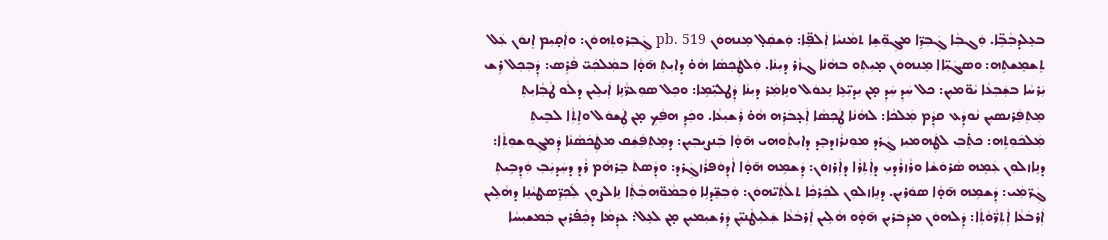ܒܥܸܠܕܒܼܵܒܹ̈ܐ. ܘܲܓܒܼܵܐ ܓܲܒܼܪܹ̈ܐ ܡܓܼܘܼ̈ܫܹܐ ܬܡܵܢܝܵܐ ܐܲܠܦܹ̈ܐ: ܘܲܫܩܲܠ̣ ܡܸܢܗܘܿܢ pb. 519 ܓܲܒܼܪܘܼܬܼܗܘܿܢ: ܘܐܲܩ̣ܝܼܡ ܐܸܢܘܿܢ ܥܲܠ ܬܸܫܡܸܫܬܹܗ: ܘܤܓܿܝܼ̈ܐܐ ܡܸܢܗܘܿܢ ܡ̣ܝܼܬܼܘ ܒܗܵܢܵܐ ܓܙܵܪ ܕܝܼܢܵܐ. ܘܲܠܛܲܟܼܤܵܐ ܗܵܘ̇ ܕܐܝܼܬܼ ܗ̄ܘ̣ܵܐ ܒܡܲܠܟܲܝ̈ ܦܵܪܹܣ: ܕܲܒܼܟܼܠ ܪܹܫ ܝܲܪܚܵܐ ܒܫܲܒܼܥܵܐ ܝܵܘ̈ܡܝܼܢ: ܟܠ ܚܲܕܼ ܚܲܕܼ ܡ̣ܢ ܝܼܕܝܼ̈ܥܹܐ ܢܸܥܘܿܠ ܘܢܹܐܡܲܪ ܕܝܼܢܵܐ ܕܲܛܠܝܼ̈ܡܹܐ: ܘܟܼܠ ܤܘܼܥܪ̈ܵܢܹܐ ܐܲܝܠܹܝܢ ܕܠܵܘ ܛܵܒܼܵܐܝܼܬܼ ܡܸܬܼܦܲܪܢܤܝܼܢ ܢܵܘܕܲܥ ܩܕܼܵܡ ܡܲܠܟܵܐ: ܠܗܵܢܵܐ ܛܲܟܼܤܵܐ ܐܲܥ̣ܒܿܪܹܗ ܗܵܘ̇ ܪܲܫܝܼܥܵܐ. ܘܟܲܕܼ ܗܦܲܟܼ ܡ̣ܢ ܛܲܫܘܿܠ ܘܐܸܬܼܵܐ ܠܒܹܝܬܼ ܡܲܠܟܿܘܼܬܹܗ: ܟܬܼ̇ܒܼ ܠܛܲܗܡܝܼܙ ܓܲܪܕ ܡܘܼܢܪܵܙܕܒܸܕ ܕܐܝܼܬܼܵܘܗܝ ܗ̄ܘ̣ܵܐ ܒܲܢܨܝܼܒܼܝܼܢ: ܕܡܸܬܼܦܲܫܲܩ ܡܛܲܟܿܤܵܢܵܐ ܕܲܡܓܼܘܼܫܘܼܬܼܵܐ: ܕܢܹܐܙܠܘܼܢ ܥܲܡܹܗ ܤܵܪܘܿܫܵܐ ܘܪܵܙܪܵܕܝܼ ܕܐܲܬܼܪܵܐ ܕܐܲܪܙܘܿܢ: ܕܲܫܡܹܗ ܗ̄ܘ̣ܵܐ ܐܵܕܼܘܿܦܪܵܙܓܲܪܕ: ܘܕܼܵܤܬܿ ܒܸܪܗܵܡ ܪܵܕ ܕܚܲܕܝܲܒܼ ܘܲܕܼܒܹܝܬܼ ܓܲܪ̈ܡܲܝ: ܕܲܫܡܹܗ ܗ̄ܘ̣ܵܐ ܤܘܿܪܝܼܢ. ܕܢܹܐܙܠܘܼܢ ܠܟܲܪܟܼܵܐ ܬܠܵܬܲܝ̈ܗܘܿܢ: ܘܲܒܼܫܸ̈ܕܠܹܐ ܘܲܒܼܡܵܘ̈ܗܒܼܵܬܼܵܐ ܢܹܐܠܨܘܼܢ ܠܲܟܼܪܸ̈ܤܛܝܵܢܹܐ ܕܗܵܠܹܝܢ ܐܲܪܒܿܥܵܐ ܐܲܬܼܪ̈ܵܘܵܬܼܵܐ: ܕܲܠܗܘܿܢ ܡܕܲܒܿܪܝܼܢ ܗ̄ܘ̣ܵܘ ܗܵܠܹܝܢ ܐܲܪܒܿܥܵܐ ܫܲܠܝܼܛܵܢܝܼ̈ܢ ܕܲܪܫܝܼܡܝܼܢ ܡ̣ܢ ܠܥܸܠ: ܥܕܲܡܵܐ ܕܟܼܵܦ̇ܪܝܼܢ ܒܲܡܫܝܼܚܵܐ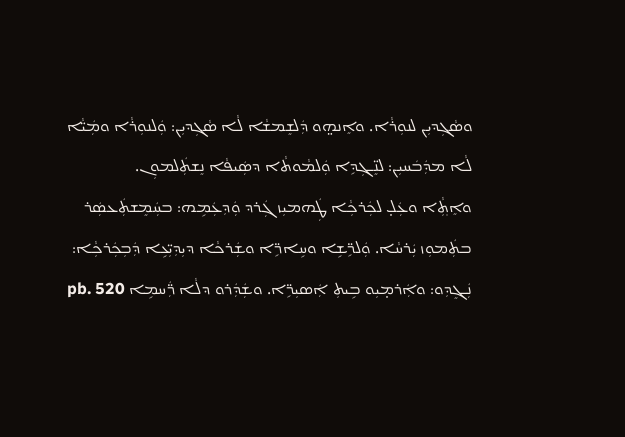ܘܤܵܓܼܕܝܼܢ ܠܢܘܼܪܵܐ. ܘܐܸܢܗ̤ܘ ܕܲܠܫܸܡܫܵܐ ܠܵܐ ܤܵܓܼܕܝܼܢ: ܘܲܠܢܘܼܪܵܐ ܘܡܲܝ̈ܵܐ ܠܵܐ ܡܕܲܒܿܚܝܼܢ: ܠܢܸ̈ܓܼܕܹܐ ܘܲܠܡܵܘܬܵܐ ܕܤܲܝܦܵܐ ܢܸܫܬܲܠܡܘܼܢ.
ܘܐܸܬܼ݂ܵܐ ܘܥܲܠ̣ ܠܟܲܪܟܼܵܐ ܛܲܗܡܝܼܙ ܓܲܪܕ ܘܲܕܼܥܲܡܹܗ: ܒܚܲܡܸܫܬܲܥܤܲܪ ܒܬܲܡܘܼܙ ܝܲܪܚܵܐ. ܘܲܠܪܹ̈ܫܹܐ ܘܚܹܐܪܹ̈ܐ ܘܫܲܪܟܵܐ ܕܝܼܕܼܝܼ̈ܥܹܐ ܕܲܒܼܟܲܪܟܼܵܐ: ܢܲܓܸܕܼܘ: ܘܐܲܪܡ̣ܝܼܘ ܒܹܝܬܼ ܐܲܤܝܼܪܹ̈ܐ. ܘܫܲܕܲܪܘ ܕܠܵܐ ܪ̈ܲܚܡܹܐ pb. 520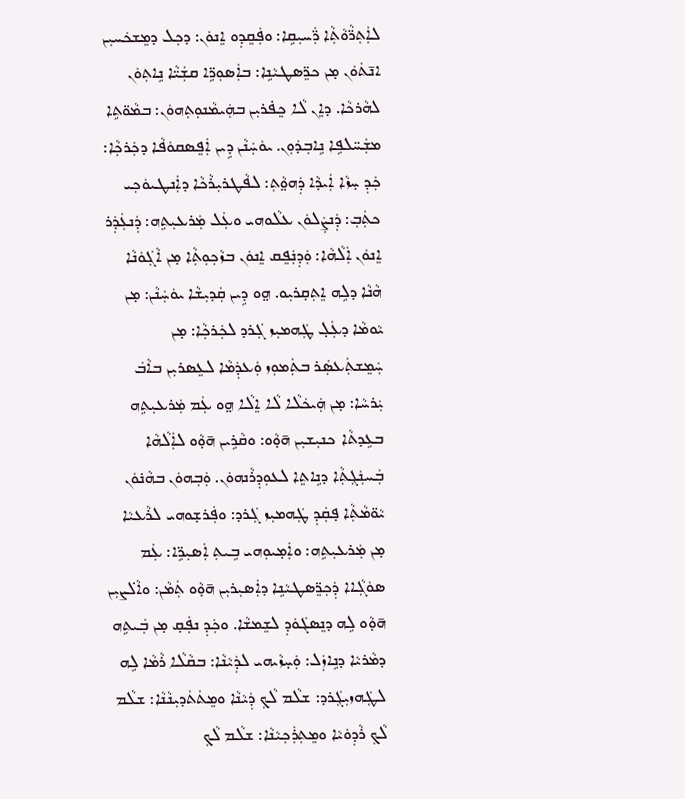ܠܐܲܬܼܪ̈ܵܘܵܬܼܵܐ ܪ̈ܲܚܝܼܩܹܐ: ܘܦܲܩܸܕܼܘ ܐܸܢܘܿܢ: ܕܟܼܠ ܕܡܸܫܟܿܚܝܼܢ ܐܢ̄ܬܿܘܿܢ ܡ̣ܢ ܟܪܸ̈ܤܛܝܵܢܹܐ: ܒܐܲܤܘܼܪܹ̈ܐ ܩܫܲܝ̈ܵܐ ܢܹܐܬܼܘܿܢ ܠܗܵܪܟܵܐ. ܕܐܸܢ ܠܵܐ ܟܸܦ̇ܪܝܼܢ ܒܗܲܝܡܵܢܘܼܬܼܗܘܿܢ: ܒܡܵܘ̈ܬܹܐ ܡܫܲܚ̈ܠܦܹܐ ܢܹܐܒܼܕܿܘܼܢ. ܝܘܿܚܲܢܵܢ ܕܹܝܢ ܐܲܦܸܤܩܘܿܦܵܐ ܕܟܲܪܟܼܵܐ: ܟܲܕܼ ܚ̣ܙܵܐ ܐܲܝܕܵܐ ܕܲܗܘ̤ܵܬܼ: ܠܦܵܛܪܝܼܪܵܟܵܐ ܕܐܲܢܛܝܘܿܟܼܝ ܟܬܲܒܼ: ܕܲܢܨܲܠܘܿܢ ܥܠܵܘܗܝ ܘܥܲܠ ܡܲܪܥܝܼܬܹܗ: ܕܲܢܥܲܕܲܪ ܐܸܢܘܿܢ ܐܲܠܵܗܵܐ: ܘܲܕܼܢܲܦܸܩ ܐܸܢܘܿܢ ܒܙܵܟܼܘܼܬܼܵܐ ܡ̣ܢ ܐܵܓܼܿܘܿܢܵܐ ܗܵܢܵܐ ܕܠܹܗ ܐܸܬܼܩ̣ܪܝܼܘ. ܗ̤ܘ ܕܹܝܢ ܩܲܕܝܼܫܵܐ ܝܘܿܚܲܢܵܢ: ܡ̣ܢ ܝܵܘܡܵܐ ܕܥܲܠ̣ ܛܲܗܡܝܼܙ ܓܲܪܕ ܠܟܲܪܟܼܵܐ: ܡ̣ܢ ܚܲܡܸܫܬܲܥܤܲܪ ܒܬܲܡܘܼܙ ܘܲܥܕܲܡܵܐ ܠܥܸܤܪܝܼܢ ܒܐܵܒܿ ܝܲܪܚܵܐ: ܡ̣ܢ ܗܲܝܟܿܠܵܐ ܠܵܐ ܐܸܠܵܐ ܗ̤ܘ ܥܲܡ ܡܲܪܥܝܼܬܹܗ ܒܥܹܕܬܵܐ ܟܢܝܼܫܝܼܢ ܗ̄ܘ̣ܵܘ: ܘܩܵܪܹܝܢ ܗ̄ܘ̣ܵܘ ܠܐܲܠܵܗܵܐ ܒܲܚܢܲܓܼܬܼܵܐ ܕܢܹܐܬܸܐ ܠܥܘܼܕܼܪܵܢܗܘܿܢ. ܘܲܒܼܗܘܿܢ ܒܗܵܢ̇ܘܿܢ ܝܵܘ̈ܡܵܬܼܵܐ ܦ̣ܩܲܕܼ ܛܲܗܡܝܼܙ ܓܲܪܕ: ܘܦܲܪܫ̣ܘܗܝ ܠܪܵܥܝܵܐ ܡ̣ܢ ܡܲܪܥܝܼܬܹܗ: ܘܐܲܡ̣ܝܘܼܗܝ ܒܹܝܬܼ ܐܲܤܝܼܪܹ̈ܐ: ܥܲܡ ܤܘܿܓܼܵܐܐ ܕܲܟܼܪܸ̈ܤܛܝܵܢܹܐ ܕܐܲܤܝܼܪܝܼܢ ܗ̄ܘ̣ܵܘ ܬܲܡܵܢ: ܘܐܵܠ̇ܨܝܼܢ ܗ̄ܘ̣ܵܘ ܠܹܗ ܕܢܸܤܓܿܘܿܕܼ ܠܫܸܡܫܵܐ. ܘܟܲܕܼ ܢܦܲܩ̣ ܡ̣ܢ ܒܲܝܬܹܗ ܕܡܵܪܝܵܐ ܕܢܹܐܙܲܠ: ܘܲܚ̣ܙܵܝܗܝ ܠܕܲܝܵܢܵܐ: ܒܩܵܠܵܐ ܪܵܡܵܐ ܠܹܗ ܠܛܲܗܙܝܼܓܲܪܕ: ܫܠܵܡ ܠܵܟܼ ܕܲܝܵܢܵܐ ܘܡܸܬܿܬܿܕܝܼܢܵܢܵܐ: ܫܠܵܡ ܠܵܟܼ ܪܵܕܼܘܿܝܵܐ ܘܡܸܬܼܪܲܟܼܝܵܢܵܐ: ܫܠܵܡ ܠܵܟܼ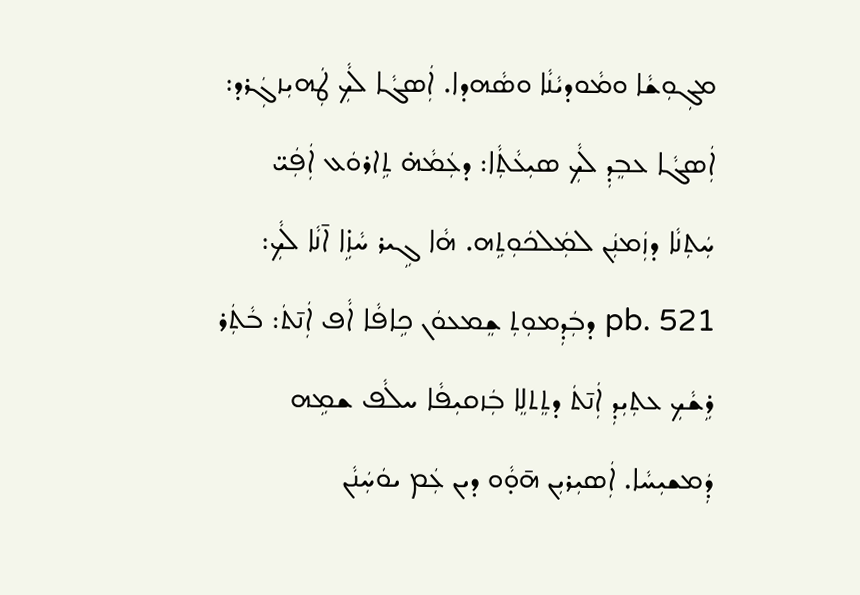ܡܓܼܘܼܫܵܐ ܘܡܵܘܕܝܵܢܵܐ ܘܤܵܗܕܐ. ܐܲܤܓܵܐ ܠܵܟܼ ܛܲܗܝܼܙܓܲܪܕ: ܐܲܤܓܵܐ ܥܒܸܕܼ ܠܵܟܼ ܤܝܼܥܵܬܼܵܐ: ܕܥܲܡܵܗ̇ ܬܹܐܪܘܿܥ ܐܲܦܲܝ̈ ܚܲܬܼܢܵܐ ܕܙܲܡܢܲܢ ܠܡܲܠܟܿܘܼܬܹܗ. ܗܵܐ ܓܹܝܪ ܚܵܙܹ̇ܐ ܐ̄ܢܵܐ ܠܵܟܼ: pb. 521 ܕܒܲܕܼܡܘܼܬܼ ܫܸܡܥܘܿܢ ܟܹܐܦܵܐ ܐܵܦ ܐܲܢ̄ܬܿ: ܒܵܬܲܪ ܪܹܫܵܟܼ ܥܬܼܝܼܕܼ ܐܲܢ̄ܬܿ ܕܬܸܬܠܸܐ ܒܲܙܩܝܼܦܵܐ ܚܠܵܦ ܫܡܹܗ ܕܲܡܫܝܼܚܵܐ. ܐܲܤܝܼܪܝܼܢ ܗ̄ܘ̣ܵܘ ܕܝܢ ܥܲܡ ܝܘܿܚܲܢܵܢ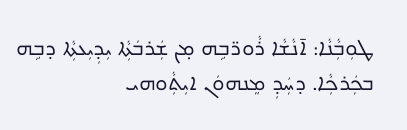ܛܘܼܒܼܵܢܵܐ: ܐ̄ܢܵܫܵܐ ܪܵܘܪ̈ܒܹܗ ܡ̣ܢ ܫܲܪܒܿܬܼܵܐ ܝܼܕܼܝܼܥܬܼܵܐ ܕܒܹܗ ܒܟܲܪܟܼܵܐ. ܕܚܲܕܼ ܡܸܢܗܘܿܢ ܐܝܼܬܼܵܘܗܝ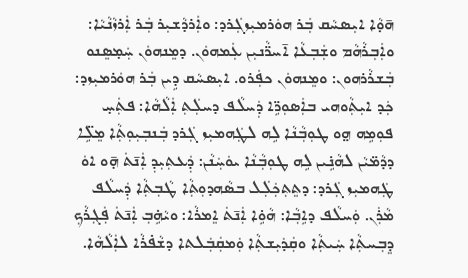ܗ̄ܘ̣ܵܐ ܐܝܼܤܚܵܩ ܒܲܪ ܗܘܿܪܡܝܼܙܓܲܪܕ: ܘܐܲܪܕܵܫܝܼܪ ܒܲܪ ܐܲܪܙܵܢܵܝܵܐ: ܘܐܲܒܼܪܵܗܵܡ ܘܫܲܒܼܥܵܐ ܐ̄ܚܪ̈ܵܢܝܼܢ ܥܲܡܗܘܿܢ. ܕܡܸܢܗܘܿܢ ܚܲܡ̣ܤܸܢܘ ܒܲܫܪܵܪܗܘܢ: ܘܡܸܢܗܘܿܢ ܟܦܲܪܘ. ܐܝܼܤܚܵܩ ܕܹܝܢ ܒܲܪ ܗܘܿܪܡܝܼܙܕ: ܟܲܕ ܐܝܼܬܼܵܘܗܝ ܒܐܲܤܘܼܪܹ̈ܐ ܕܲܚܠܵܦ ܕܚܠܲܬܼ ܐܲܠܵܗܵܐ: ܦܬܲܚ̣ ܦܘܼܡܹܗ ܗ̤ܘ ܛܘܼܒܼܵܢܵܐ ܠܹܗ ܠܛܲܗܡܝܼܙ ܓܲܪܕ ܒܲܢܒܼܝܼܘܼܬܼܵܐ ܡܸܠܹ̈ܐ ܕܕܵܡ̈ܝܵܢ ܠܗܵܢܹ̇ܝܢ ܠܹܗ ܛܘܼܒܼܵܢܵܐ ܝܘܿܚܲܢܵܢ: ܕܲܥܬܼܝܼܕܼ ܐܲܢ̄ܬܿ ܗ̣̄ܘ ܐܘܿ ܛܲܗܡܝܼܙ ܓܲܪܕ: ܕܬܸܬܼܟܲܠܲܠ ܒܤܵܗܕܘܼܬܼܵܐ ܛܵܒܼܬܼܵܐ ܕܲܚܠܵܦ ܡܵܪܲܢ. ܘܲܚܠܵܦ ܕܐܹܒܼܵܐ: ܗܵܘܹ̇ܐ ܐܲܢ̄ܬܿ ܐܸܡܪܵܐ: ܘܝܵܗܹ̇ܒܼ ܐܲܢ̄ܬܿ ܦܲܓܼܪܵܟܼ ܕܸܒܼܚܬܼܵܐ ܚܲܝܬܼܵܐ ܘܩܲܕܿܝܼܫܬܼܵܐ ܘܲܡܩܲܒܲܠܬܐ ܕܫܵܦ̇ܪܵܐ ܠܐܲܠܵܗܵܐ.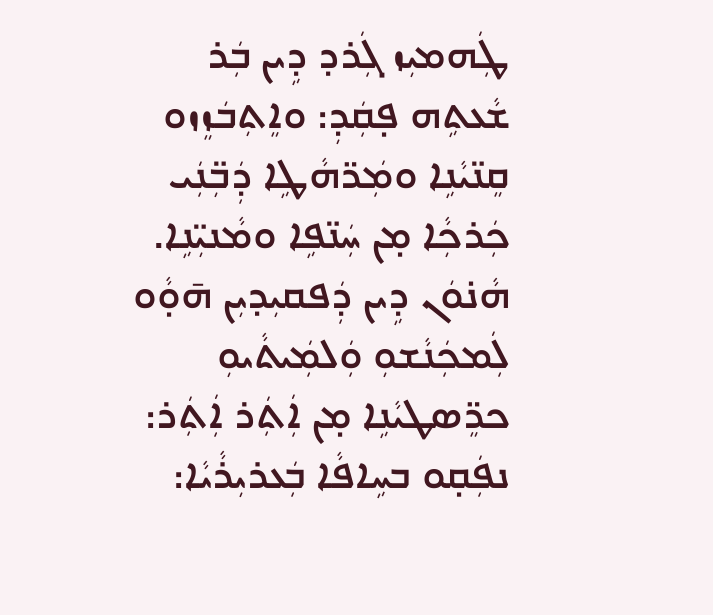ܛܲܗܡܝܼܙ ܓܲܪܕ ܕܹܝܢ ܒܲܪ ܫܵܥܬܹܗ ܦ̣ܩܲܕܼ: ܘܐܸܬܼܒܿܙܸܙܘ ܩܸܢ̈ܝܵܢܹܐ ܘܡܲܪ̈ܗܵܛܹܐ ܕܲܒܼ̈ܢܲܝ ܟܲܪܟܼܵܐ ܡ̣ܢ ܚܲܢ̈ܦܹܐ ܘܡܵܢܝܼ̈ܢܹܐ. ܗܵܢ̇ܘܿܢ ܕܹܝܢ ܕܲܦܩܝܼܕܝܼܢ ܗ̄ܘ̣ܵܘ ܠܲܡܟܲܢܵܫܘܼ ܘܲܠܡܲܝܬܵܝܘܼ ܟܪܸ̈ܤܛܝܵܢܹܐ ܡ̣ܢ ܐܲܬܲܪ ܐܲܬܲܪ: ܢܦܲܩ̣ܘ ܒܚܹܐܦܵܐ ܒܲܥܪܝܼܪܵܝܵܐ: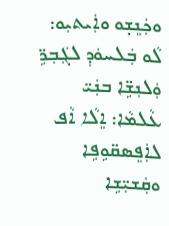ܘܟܲܢܸܫ̣ܘ ܘܐܲܝܬܝܼܘ: ܠܵܘ ܒܲܠܚܘܿܕܼ ܠܓܲܒܼܪܹ̈ ܘܲܠܢܼܫܹ̈ܐ ܒܢܲܝ̈ ܥܵܠܡܵܐ: ܐܸܠܵܐ ܐܵܦ ܠܐܲܦܸܤܩ̈ܘܹܦܹܐ ܘܩܲܫܝܼ̈ܫܹܐ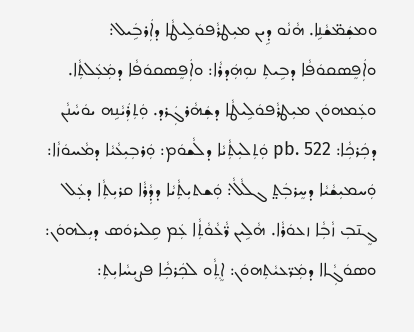ܘܡܫܲܡ̈ܫܵܢܹܐ. ܗܵܢܵܘ ܕܹܝܢ ܡܝܼܛܪܵܦܘܿܠܹܝܛܵܐ ܕܐܲܪܒܹܿܝܠ: ܘܐܲܦܸܤܩܘܿܦܵܐ ܕܒܹܝܬܼ ܢܘܼܗܲܕܪܵܐ: ܘܐܲܦܸܤܩܘܿܦܵܐ ܕܡܲܥܲܠܬܼܵܐ. ܘܥܲܡܗܘܿܢ ܡܝܼܛܪܵܦܘܿܠܹܝܛܵܐ ܕܫܲܗܵܪܓܲܪܕ. ܘܲܬܼܪܲܝܵܢܹܗ ܝܘܿܚܵܢܵܢ ܕܟܲܪܟܼܵܐ: pb. 522 ܘܲܬܼܠܝܼܬܼܵܝܵܐ ܕܠܵܫܘܿܡ: ܘܲܪܒܼܝܼܥܵܝܵܐ ܕܡܵܚܘܿܙܵܐ: ܘܲܚܡܝܼܫܵܝܵܐ ܕܚܸܪܒܲܬ̤ ܓܠܵܠܵ: ܘܲܫܬܝܼܬܼܵܝܵܐ ܕܕܼܵܪܵܐ ܩܪܝܼܬܼܵܐ ܕܥܲܠ ܓܸܢ̄ܒܼ ܙܵܒܼܵܐ ܙܥܘܿܪܵܐ. ܗܵܠܹܝܢ ܪ̈ܵܥܵܘܵܬܼܵܐ ܥܲܡ ܩܹܠܝܪܘܿܣ ܕܝܼܠܗܘܿܢ: ܘܤܘܿܓܼܵܐܐ ܕܡܲܪ̈ܥܝܵܬܼܗܘܿܢ: ܐܸܬ݂ܼܵܘ ܠܟܲܪܟܼܵܐ ܦܨܝܼܚܵܐܝܼܬܼ: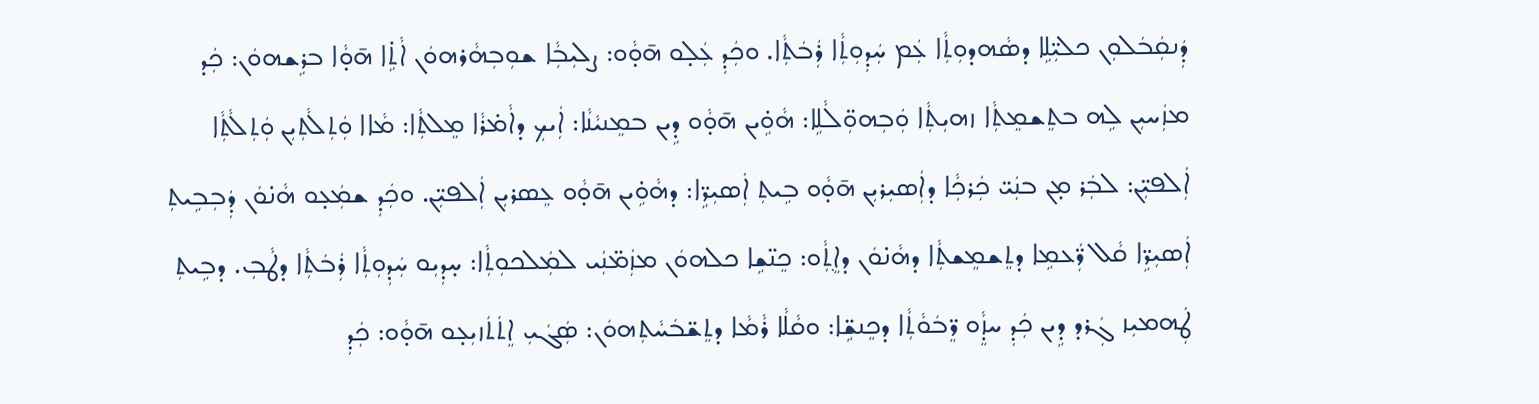ܕܲܢܩܲܒܿܠܘܼܢ ܟܠܝܼ̈ܠܹܐ ܕܤܵܗܕܘܼܬܼܵܐ ܥܲܡ ܚܲܕܼܘܼܬܼܵܐ ܪܲܒܿܬܼܵܐ. ܘܟܲܕܼ ܥܲܠ̣ܘ ܗ̄ܘ̣ܵܘ: ܨܠܝܼܒܼܵܐ ܫܘܼܒܼܗܵܪܗܘܿܢ ܐܵܬܹ̇ܐ ܗ̄ܘ̣ܵܐ ܒܪܹܫܗܘܿܢ: ܟܲܕ ܡܙܲܚܝܼܢ ܠܹܗ ܒܬܸܫܡܸܬܼܵܐ ܙܗܝܼܬܼܵܐ ܘܲܒܼܗܘܼ̈ܠܵܠܹܐ: ܗܵܘܹ̇ܝܢ ܗ̄ܘ̣ܵܘ ܕܹܝܢ ܒܡܸܢܝܵܢܵܐ: ܐܲܝܟܼ ܕܐܵܡ̇ܪܵܐ ܡܸܠܬܼܵܐ: ܡܵܐܐ ܘܲܬܼܠܵܬܼܝܼܢ ܘܲܬܼܠܵܬܼܵܐ ܐܲܠܦܝܼ̈ܢ: ܠܒܲܪ ܡ̣ܢ ܒܢܲܝ̈ ܟܲܪܟܼܵܐ ܕܐܲܤܝܼܪܝܼܢ ܗ̄ܘ̣ܵܘ ܒܹܝܬܼ ܐܲܤܝܼܪܹ̈ܐ: ܕܗܵܘܹ̇ܝܢ ܗ̄ܘ̣ܵܘ ܥܸܤܪܝܼܢ ܐܲܠܦܝܼ̈ܢ. ܘܟܲܕܼ ܫܡܲܥ̣ܘ ܗܵܢ̇ܘܿܢ ܕܲܒܼܒܹܝܬܼ ܐܲܤܝܼܪܹ̈ܐ ܩܵܠ ܪ̈ܲܥܡܹܐ ܕܬܸܫܡܸܫܬܼܵܐ ܕܗܵܢ̇ܘܿܢ ܕܐܸܬ݂ܼܵܘ: ܟܸܢ̈ܫܹܐ ܟܠܗܘܿܢ ܡܙܲܡ̈ܢܲܝ ܠܡܲܠܟܘܼܬܼܵܐ: ܚ̣ܕܼܝܼܘ ܚܲܕܼܘܼܬܼܵܐ ܪܲܒܿܬܼܵܐ ܕܛܵܒܼ. ܕܒܹܝܬܼ ܛܲܗܡܝܼܙ ܓܲܪܕ ܕܹܝܢ ܟܲܕܼ ܚܙ̣ܸܵܘ ܪܸ̈ܒܿܘܵܬܼܵܐ ܕܟܸܢܫܹ̈ܐ: ܘܩܵܠܵܐ ܪܵܡܵܐ ܕܬܸܫ̈ܒܿܚܵܬܼܗܘܿܢ: ܤܲܓܿܝܼ ܐܸܬܿܬܿܙܝܼܥ̣ܘ ܗ̄ܘ̣ܵܘ: ܟܲܕܼ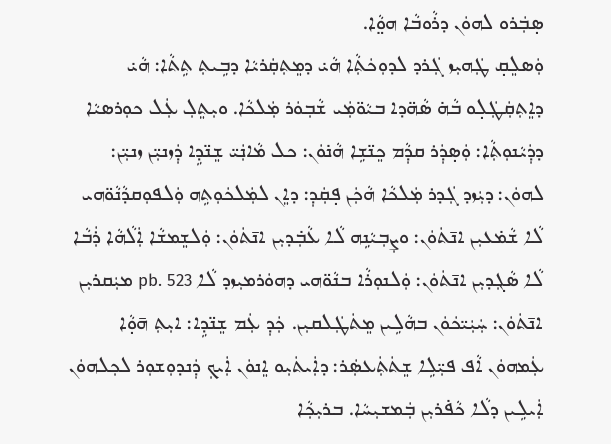ܤ̣ܒܲܪܘ ܠܗܘܿܢ ܕܪܵܘܒܵܐ ܗܘ̤ܵܐ.
ܘܲܤܠܸܩ̣ ܛܲܗܝܼܙ ܓܲܪܕ ܠܕܘܼܟܿܬܼܵܐ ܗܵܝ̇ ܕܡܸܬܼܩܲܪܝܵܐ ܕܒܹܝܬܼ ܬܹܬܵܐ: ܗܵܝ̇ ܕܐܸܬܼܩܲܛܲܠ̣ܘ ܒܵܗ̇ ܤܵܗ̈ܕܐ ܒܝܵܘ̈ܡܲܝ ܫܵܒܼܘܿܪ ܡܲܠܟܵܐ. ܘܝܼܬܸܠܼ ܥܲܠ ܟܘܼܪܤܝܵܐ ܕܕܲܝܵܢܘܼܬܼܵܐ: ܘܲܤ̣ܕܲܪ ܩܕܼܵܡ ܟܸܢ̈ܫܹܐ ܗܵܢ̇ܘܿܢ: ܟܠ ܡܵܐܢܲܝ̈ ܫܸܢ̈ܕܹܐ ܕܲܙܢܝܼ̈ܢ ܙܢܝܼ̈ܢ: ܠܗܘܿܢ: ܕܝܲܙܕ ܓܲܕܪ ܡܲܠܟܵܐ ܗܵܟܲܢ ܦ̣ܩܲܕܼ: ܕܐܸܢ ܠܡܲܠܟܿܘܼܬܹܗ ܘܲܠܦܘܼܩܕܵܢܵܘ̈ܗܝ ܠܵܐ ܫܵܡ̇ܥܝܼܢ ܐܢ̄ܬܿܘܿܢ: ܘܨܼܒܼܝܵܢܹܗ ܠܵܐ ܥܵܒܼ̇ܕܝܼܢ ܐܢ̄ܬܿܘܿܢ: ܘܲܠܫܸܡܫܵܐ ܐܲܠܵܗܵܐ ܪܲܒܵܐ ܠܵܐ ܤܵܓܼܕܝܼܢ ܐܢ̄ܬܿܘܿܢ: ܘܲܠܢܘܼܪܵܐ ܒܢܵܘ̈ܗܝ ܕܗܘܿܪܡܝܼܙܕ ܠܵܐ pb. 523 ܡܝܲܩܪܝܼܢ ܐܢ̄ܬܿܘܿܢ: ܚܲܝܲܝ̈ܟܿܘܿܢ ܒܗܵܠܹܝܢ ܡܸܬܿܛܲܠܩܝܼܢ. ܟܲܕܼ ܥܲܡ ܫܸܢ̈ܕܹܐ: ܐܝܼܬܼ ܗ̄ܘ̣ܵܐ ܥܲܡܗܘܿܢ ܐܵܦ ܦܝܼ̈ܠܹܐ ܫܸܬܿܬܲܥܤܲܪ: ܕܐܲܝܬܿܝܼܘ ܐܸܢܘܿܢ ܐܲܝܟܼ ܕܲܢܕܘܼܫܘܼܪ ܠܟܼܠܗܘܿܢ ܐܲܝܠܹܝܢ ܕܠܵܐ ܟܵܦ̇ܪܝܼܢ ܒܲܡܫܝܼܚܵܐ. ܒܪܝܼܟܼܵܐ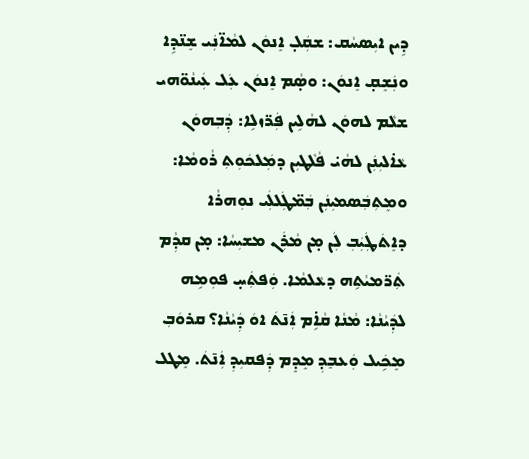ܕܹܝܢ ܐܝܼܤܚܵܩ: ܫܩܲܠ̣ ܐܸܢܘܿܢ ܠܡܵܐ̈ܢܲܝ ܫܸܢ̈ܕܹܐ ܘܢܲܫܸܩ̣ ܐܸܢܘܿܢ: ܘܤ̣ܵܡ ܐܸܢܘܿܢ ܥܲܠ ܥܲܝܢܵܘ̈ܗܝ ܫܠܵܡ ܠܗܘܿܢ ܠܗܵܠܹܝܢ ܦܲܪ̈ܙܠܹܐ: ܕܲܒܼܗܘܿܢ ܥܵܐ̇ܠܝܼܢܲܢ ܠܗܵܝ̇ ܦܵܠܵܛܝܼܢ ܕܡܲܠܟܿܘܼܬܼ ܪܵܘܡܵܐ: ܘܡܸܬܼܒܲܤܡܝܼܢܲܢ ܒܲܡ̈ܛܲܠܠܲܝ ܢܘܼܗܪܵܐ ܕܐܸܬܿܛܲܝܲܒܼ ܠܲܢ ܡ̣ܢ ܡܵܪܲܢ ܡܫܝܼܚܵܐ: ܡ̣ܢ ܩܕܼܵܡ ܬܲܪ̈ܡܝܵܬܹܗ ܕܥܵܠܡܵܐ. ܘܲܦܬܲܚ̣ ܦܘܼܡܹܗ ܠܕܲܝܵܢܵܐ: ܡܵܢܵܐ ܩܵܐܹ̇ܡ ܐܲܢ̄ܬܿ ܐܘܿ ܕܲܝܵܢܵܐ؟ ܩܪܘܿܒܼ ܡܸܟܹܿܝܠ ܘܲܥܒܸܕܼ ܡܸܕܸܡ ܕܲܦܩܝܼܕܼ ܐܲܢ̄ܬܿ. ܡܸܛܠ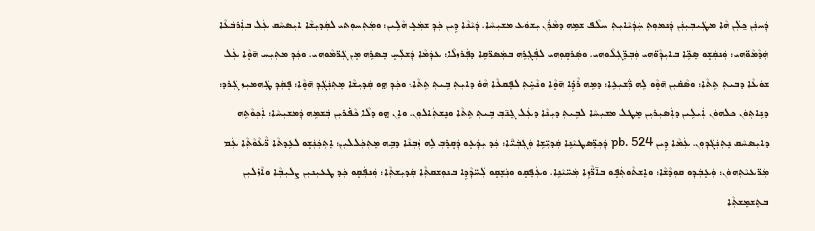ܕܲܚܢܲܢ ܟ̱ܠܲܢ ܗܵܐ ܡܛܲܝܒܼܝܼܢܲܢ ܕܲܢܡܘܼܬܼ ܚܲܕܲܝܵܐܝܼܬܼ ܚܠܵܦ ܫܡܹܗ ܕܡܵܪܲܢ ܝܼܫܘܿܥ ܡܫܝܼܚܵܐ. ܕܲܝܵܢܵܐ ܕܹܝܢ ܟܲܕܼ ܫܡܲܥ̣ ܗܵܠܹܝܢ: ܘܡܲܬܼܚܘܼܬܝ ܠܩܲܕܝܼܫܵܐ ܐܝܼܤܚܵܩ ܥܲܠ ܒܐܲܪܒܿܥܵܐ ܗܲܕܵܡܵܘ̈ܗܝ: ܘܲܢܩܲܫ̣ܘ ܤܸܟܹ̈ܐ ܒܐܝܼܕܼܵܘ̈ܗܝ ܘܲܒܼܪܸ̈ܓܼܠܵܘܗܝ. ܘܤܲܪܩ̣ܘܼܗܝ ܠܦܲܓܼܪܹܗ ܒܡܲܤܪ̈ܩܹܐ ܕܦܲܪܙܠܵܐ: ܥܕܲܡܵܐ ܕܲܫܠܲܚ̣ ܒܸܤܪܹܗ ܡ̣ܢ ܓܲܪ̈ܡܵܘܗܝ. ܘܟܲܕܼ ܡܬܼܝܼܚ ܗ̄ܘ̣ܵܐ ܥܲܠ ܫܘܿܥܵܐ ܕܒܝܬܼ ܬܹܬܵܐ: ܘܤܵܩ̇ܝܼܢ ܗ̄ܘ̣ܵܘ ܠܹܗ ܪ̈ܲܫܝܼܥܹܐ: ܕܡܹܗ ܪܵܕܹ̇ܐ ܗ̄ܘ̣ܵܐ ܘܢܵܚܹ̇ܬܼ ܠܦܸܩܥܵܐ ܗܵܘ̇ ܕܐܝܼܬܼ ܒܹܝܬܼ ܬܹܬܵܐ܆ ܘܟܲܕܼ ܗ̤ܘ ܩܲܕܝܼܫܵܐ ܡܸܬܼܢܲܓܲܕܼ ܗ̄ܘ̣ܵܐ: ܦ̣ܩܲܕܼ ܛܲܗܡܝܼܙ ܓܲܪܕ: ܕܢܹܐܬܼܘܿܢ ܟܠܗܘܿܢ ܐܲܝܠܹܝܢ ܕܐܲܤܝܼܪܝܼܢ ܡܸܛܠ ܡܫܝܼܚܵܐ ܠܒܹܝܬܼ ܕܝܼܢܵܐ ܕܥܲܠ ܓܸܢ̄ܒܼ ܒܹܝܬܼ ܬܹܬܵܐ ܘܢܸܫܬܲܐܠܘܼܢ. ܘܐܸܢ ܗ̤ܘ ܕܠܵܐ ܟܵܦ̇ܪܝܼܢ ܒܲܫܡܹܗ ܕܲܡܫܝܼܚܵܐ: ܐܲܟܼܘܵܬܹܗ ܕܐܝܼܤܚܵܩ ܢܸܬܼܢܲܓܿܕܼܘܼܢ. ܥܲܡܵܐ ܕܹܝܢ pb. 524 ܕܲܟܼܪܸ̈ܤܛܝܵܢܹܐ ܩܲܕܝܼ̈ܫܹܐ ܘܲܓܼܒܲܝ̈ܵܐ: ܟܲܕ ܝܼܕܲܥ̣ܘ ܕܲܩ̣ܪܸܒܼ ܠܹܗ ܙܲܒܼܢܵܐ ܕܒܹܗ ܡܸܬܼܟܲܠܠܝܼܢ: ܐܸܬܼܟܲܢܲܫ̣ܘ ܠܥܹܕܬܵܐ ܪ̈ܵܥܵܘܵܬܼܵܐ ܥܲܡ ܡܲܪ̈ܥܝܵܬܼܗܘܿܢ: ܘܲܥ̣ܒܲܕܼܘ ܩܘܼܕܵܫܵܐ: ܘܐܸܫܬܵܘܬܲܦ̣ܘ ܒܐ̄ܪ̈ܵܙܹܐ ܡܲܚ̈ܝܵܢܹܐ. ܘܥܲܦܸܩ̣ܘ ܘܢܲܫܸܩ̣ܘ ܠܲܚ̈ܕܼܵܕܹܐ ܒܢܘܼܫܩܬܼܵܐ ܩܲܕܝܼܫܬܼܵܐ: ܘܲܢܦܲܩ̣ܘ ܟܲܕ ܛܥܝܼܢܝܼܢ ܨܠܝܼܒܼܵܐ ܘܐܵܙ̇ܠܝܼܢ ܒܬܸܫܡܸܫܬܼܵܐ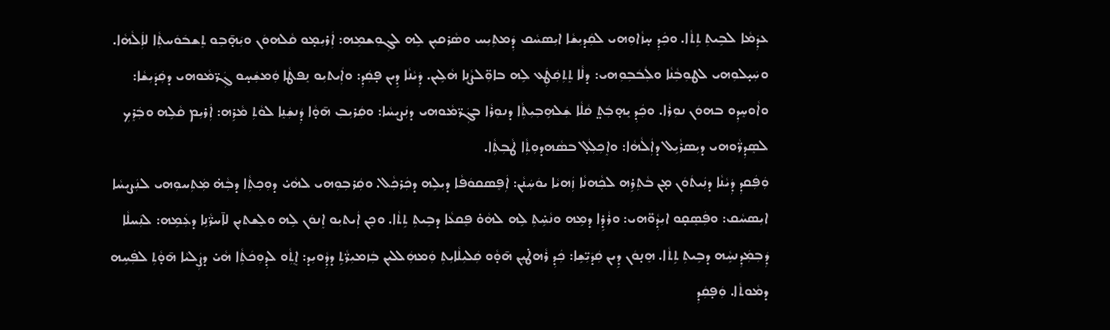ܥܕܲܡܵܐ ܠܒܹܝܬܼ ܬܹܬܵܐ. ܘܟܲܕܼ ܚ̣ܙܵܐܘܼܗܝ ܠܩܲܕܝܼܫܵܐ ܐܝܼܤܚܵܩ ܕܲܡܬܼܝܼܚ ܘܤܵܪܩܝܼܢ ܠܹܗ ܠܓܼܘܼܫܡܹܗ: ܐܲܪܝܼܡ̣ܘ ܩܵܠܗܘܿܢ ܘܝܲܗ̣̄ܒܼܘ ܬܸܫܒܿܘܿܚܬܼܵܐ ܠܐܲܠܵܗܵܐ. ܘܚܲܝ̣ܠܘܼܗܝ ܠܛܘܼܒܼܵܢܵܐ ܘܠܲܒܿܒܼܘܼܗܝ: ܕܠܵܐ ܬܸܬܼܩܲܛܲܥ ܠܹܗ ܒܐܘܼ̈ܠܨܵܢܹܐ ܗܵܠܹܝܢ. ܕܲܝܵܢܵܐ ܕܹܝܢ ܦ̣ܩܲܕܼ: ܘܐܲܝܬܝܼܘ ܢܸܦܛܵܐ ܘܲܡܫܲܚ̣ܘ ܓܲܪ̈ܡܵܘܗܝ ܕܩܲܕܿܝܼܫܵܐ: ܘܐܵܘܚܸܕܼܘ ܒܗܘܿܢ ܢܘܼܪܵܐ. ܘܟܲܕܼ ܝܸܗ̣ܒܲܬ̤ ܩܵܠܵܐ ܫܲܠܗܹܒܼܝܼܬܼܵܐ ܕܢܘܼܪܵܐ ܒܓܲܪ̈ܡܵܘܗܝ ܕܢܲܨܝܼܚܵܐ: ܘܩܲܪܝܼܒܼ ܗ̄ܘ̣ܵܐ ܕܲܢܫܲܢܸܐ ܠܘܵܬܼ ܡܵܪܹܗ: ܐܲܪܝܼܡ ܩܵܠܹܗ ܘܒܲܪܸܟܼ ܠܤܸܕܼܪ̈ܵܘܗܝ ܕܝܼܤܪܵܝܹܠ ܕܐܲܠܵܗܵܐ: ܘܐܸܟܼܠܲܠ̣ ܒܤܵܗܕܘܼܬܼܵܐ ܛܵܒܼܬܼܵܐ.
ܘܲܦܲܩܕܼ ܕܲܝܵܢܵܐ ܕܢܲܝܬܿܘܿܢ ܡ̣ܢ ܒܵܬܼܪܹܗ ܠܟܼܵܗܢܵܐ ܙܲܗܝܵܐ ܝܘܿܚܲܢܵܢ: ܐܲܦܸܤܩܘܿܦܵܐ ܕܝܼܠܹܗ ܕܟܲܪܟܼܵܠ. ܘܩܲܪܒܼܘܼܗܝ ܠܗܵܝ̇ ܕܘܼܟܼܬܼܵܐ ܕܒܼܵܗ̇ ܡܲܬܼܚܘܼܗܝ ܠܢܲܨܝܼܚܵܐ ܐܝܼܤܚܵܩ: ܘܦܲܤܸܩ̣ܘ ܐܝܼܕܼܵܘ̈ܗܝ: ܘܪܵܕܹ̇ܐ ܕܡܹܗ ܘܢܵܚܹ̇ܬܼ ܠܹܗ ܠܗܵܘ̇ ܦܸܩܥܵܐ ܕܒܹܝܬܼ ܬܹܬܵܐ. ܘܟܸܢ ܐܲܝܬܝܼܘ ܐܸܢܘܿܢ ܠܹܗ ܘܠܸܫܬܝܼܢ ܠܐ̄ܚܪ̈ܵܢܹܐ ܕܥܲܡܹܗ: ܠܢܲܚܠܵܐ ܕܲܒܼܡܲܕܼܢܚܹܵܗ ܕܒܹܝܬܼ ܬܹܬܵܐ. ܗܸܢ̣ܘܿܢ ܕܹܝܢ ܩܲܕܿܝܼ̈ܫܹܐ: ܟܲܕܼ ܪܵܗܛ̇ܝܼܢ ܗ̄ܘ̣ܵܘ ܩܲܠܝܼܠܵܐܝܼܬܼ ܘܲܡܗܲܠܠܝܼܢ ܒܲܙܡܝܼܪ̈ܵܬܹ ܕܕܼܵܘܝܼܕ: ܐܸܬ݂ܼܵܘ ܠܕܼܘܼܟܿܬܼܵܐ ܗܵܝ̇ ܕܨܲܠܝܵܐ ܗ̄ܘ̣ܵܬܼ ܠܦܲܚܹܗ ܕܡܵܘܬܵܐ. ܘܲܦ̣ܩܲܕܼ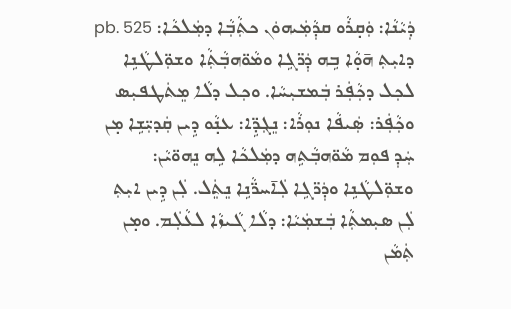ܕܲܝܵܢܵܐ: ܘܲܩ̣ܪܵܘ ܩܕܼܵܡܲܝܗܘܿܢ ܟܬܼܵܒܼܵܐ ܕܡܲܠܟܵܐ: pb. 525 ܕܐܝܼܬܼ ܗ̄ܘ̣ܵܐ ܒܹܗ ܕܲܪ̈ܓܹܐ ܘܡܵܘ̈ܗܒܼܵܬܼܵܐ ܘܫܘܼ̈ܠܛܵܢܹܐ ܠܟܼܠ ܕܟܼܵܦܲܪ ܒܲܡܫܝܼܚܵܐ. ܘܟܼܠ ܕܠܵܐ ܡܸܬܿܛܦܝܼܣ ܘܟܼܵܦܲܪ: ܤܲܝܦܵܐ ܢܘܼܪܵܐ: ܢܸܓܼܕܹ̈ܐ: ܥܢ̣ܵܘ ܕܹܝܢ ܩܲܕܝܼ̈ܫܹܐ ܡ̣ܢ ܚܲܕܼ ܦܘܼܡ ܡܵܘ̈ܗܒܼܵܬܹܗ ܕܡܲܠܟܵܐ ܠܹܗ ܢܸܗܘ̈ܝܵܢ: ܘܫܘܼ̈ܠܛܵܢܹܐ ܘܕܲܪ̈ܓܹܐ ܠܲܐ̄ܚܪ̈ܵܢܹܐ ܢܸܬܸܿܠ. ܠܲܢ ܕܹܝܢ ܐܝܼܬܼ ܠܲܢ ܤܝܼܡܬܼܵܐ ܒܲܫܡܲܝܵܐ: ܕܠܵܐ ܓܵܝܙܵܐ ܠܥܵܠܲܡ. ܘܡ̣ܢ ܬܲܡܵܢ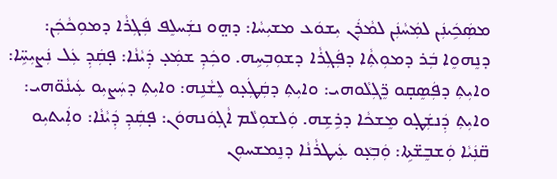ܡܤܲܟܹܿܝܢܲܢ ܠܡܲܚܵܢܲܢ ܠܡܵܪܲܢ ܝܼܫܘܿܥ ܡܫܝܼܚܵܐ: ܕܗ̤ܘ ܢܫܲܚܠܸܦ ܦܲܓܼܪܵܐ ܕܡܘܼܟܵܟܲܢ: ܕܢܸܗܘܸܐ ܒܲܪ ܕܡܘܼܬܼܵܐ ܕܦܲܓܼܪܵܐ ܕܫܘܼܒܼܚܹܗ. ܘܟܲܕܼ ܫܡܲܥ̣ ܕܲܝܵܢܵܐ: ܦ̣ܩܲܕܼ ܥܲܠ ܢܲܨܝܼܚܹ̈ܐ: ܘܐܝܼܬܼ ܕܦܲܤܸܩ̣ܘ ܪܸ̈ܓܼܠܵܘܗܝ: ܘܐܝܼܬܼ ܕܩܲܛܲܥ̣ܘ ܠܸܫܵܢܹܗ: ܘܐܝܼܬܼ ܕܚܲܨܝܼܘ ܥܲܝܢܵܘ̈ܗܝ: ܘܐܝܼܬܼ ܕܲܢܫܲܛ̣ܘ ܡܸܫܟܵܐ ܕܪܹܫܹܗ. ܘܲܠܫܘܼܠܵܡ ܐܵܓܼܘܿܢܗܘܿܢ: ܦ̣ܩܲܕܼ ܕܲܝܵܢܵܐ: ܘܐܲܝܬܝܼܘ ܩ̈ܢܲܝܵܐ ܘܲܫܒܸܫ̈ܬܹܐ: ܘܲܒܼܥ̣ܵܘ ܥܲܝܛܪܵܢܵܐ ܕܢܸܡܫܚܘܼܢ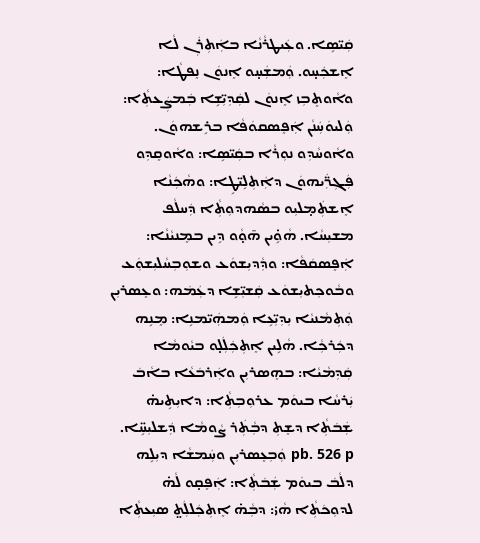ܩܲܝ̈ܤܹܐ. ܘܥܲܝܛܪܵܢܵܐ ܒܐܲܬܼܪܲܢ ܠܵܐ ܐܸܫܟܲܚ̣ܘ. ܘܲܡܫܲܚ̣ܘ ܐܸܢܘܿܢ ܢܸܦܛܵܐ: ܘܐܵܘܬܸܒܼܙ ܐܸܢܘܿܢ ܠܩܲܕܼܝܼ̈ܫܹܐ ܒܲܡܨܲܥܬܼܵܐ: ܘܲܠܝܘܿܚܲܢܵܢ ܐܲܦܸܤܩܘܿܦܵܐ ܒܪܹܫܗܘܿܢ. ܘܐܵܘܚܵܕܼܘ ܢܘܼܪܵܐ ܒܩܲܝ̈ܤܹܐ: ܘܐܵܘܩܸܕܼܘ ܦܲܓܼܪ̈ܲܝܗܘܿܢ ܕܐܲܬܼܠܹܝ̈ܛܹܐ: ܘܗܵܟܲܢܵܐ ܐܸܫܬܲܡ̣ܠܝܼܘ ܒܤܵܗܕܘܼܬܼܵܐ ܕܲܚܠܵܦ ܡܫܝܼܚܵܐ. ܗܵܘܹ̇ܝܢ ܗ̄ܘ̣ܵܘ ܕܹܝܢ ܒܡܸܢܝܵܢܵܐ: ܐܲܦܸܤܩܿܦܵܐ: ܘܕܼܵܕܝܼܫܘܿܥ ܘܫܘܼܒܼܚܵܠܝܼܫܘܼܿܥ ܘܒܵܘܟܼܬܝܼܫܘܿܥ ܩܲܫܝܼ̈ܫܹܐ ܕܥܲܡܿܗ: ܘܥܸܤܪܝܼܢ ܘܲܬܼܡܵܢܝܵܐ ܝܼܕܼܝܼ̈ܥܹܐ ܘܲܡܗܲܝ̈ܡܢܹܐ: ܡܸܢܹܗ ܕܟܲܪܟܼܵܐ. ܗܵܠܹܝܢ ܐܸܬܼܟܲܠܲܠ̣ܘ ܒܝܵܘܡܵܐ ܩܲܕܼܡܵܝܵܐ: ܒܗܸܤܪܝܼܢ ܘܐܲܪܒܿܥܵܐ ܒܐܵܒܿ ܝܲܪܚܵܐ ܒܝܘܿܡ ܥܪܘܼܒܼܬܼܵܐ: ܕܐܝܼܬܹܝܗ̇ ܫܲܒܿܬܼܵܐ ܕܫܸܬܼ ܕܒܼܵܬܲܪ ܨܵܘܡܵܐ ܕܲܫܠܝܼܚܹ̈ܐ. pb. 526 p ܘܲܒܼܥܸܤܪܝܼܢ ܘܚܲܡܫܵܐ ܕܝܼܠܹܗ ܕܠܵܒܿ ܒܝܘܿܡ ܫܲܒܿܬܼܵܐ: ܐܲܦܸܩ̣ܘ ܠܵܗ̇ ܠܕܘܼܟܿܬܼܵܐ ܗܵܝ̇: ܕܒܼܵܗ̇ ܐܸܬܼܟܲܠܠܲܬ̤ ܤܝܼܥܬܼܵܐ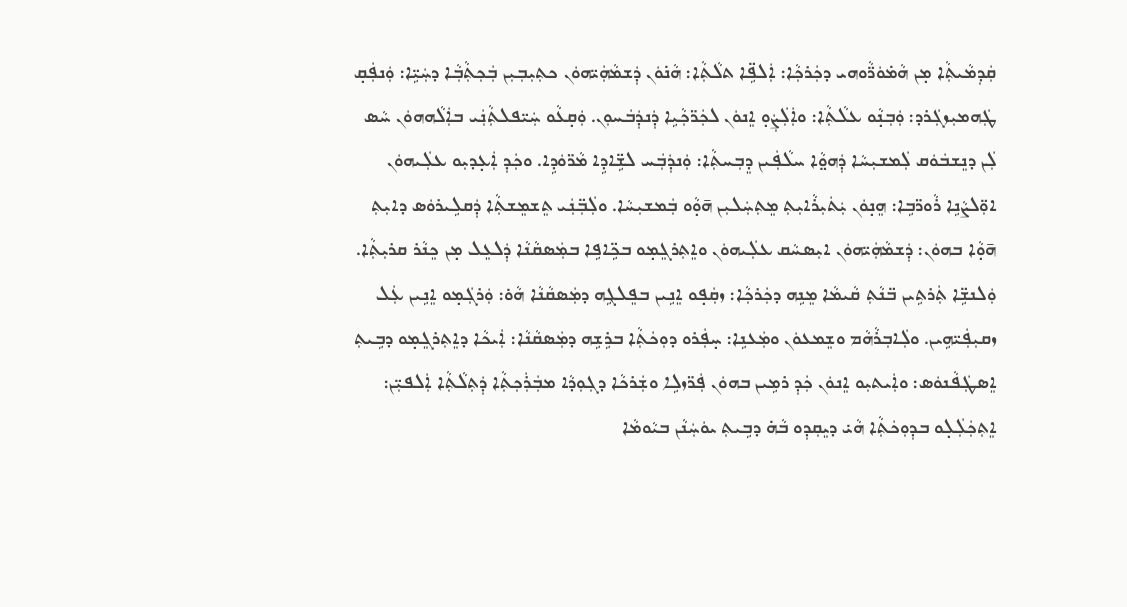ܩܲܕܼܡܵܝܬܼܵܐ ܡ̣ܢ ܗܵܡ̇ܘܿܪ̈ܵܘܗܝ ܕܟܲܪܟܼܵܐ: ܐܲܠܦܹ̈ܐ ܬܠܵܬܼܵܐ: ܗܵܢ̇ܘܿܢ ܕܲܫܡܵܗܲܝ̈ܗܘܿܢ ܟܬܼܝܼܒܼܝܼܢ ܒܲܟܼܬܼܵܒܼܵܐ ܕܚܲܝܹ̈ܐ: ܘܲܢܦܲܩ̣ ܛܲܗܡܝܼܙܓܲܪܕ: ܘܲܒܼܢ̣ܵܘ ܥܠܵܬܼܵܐ: ܘܐܲܠܲܨܲܘ̣ ܐܸܢܘܿܢ ܠܟܲܪ̈ܟܼܵܝܹܐ ܕܲܢܕܲܒܿܚܘܼܢ. ܘܲܩ̣ܥܵܘ ܚܲܝ̈ܦܠܬܼܵܢܲܝ ܒܐܲܠܵܗܗܘܿܢ ܚܵܣ ܠܲܢ ܕܢܸܫܒܿܘܿܩ ܠܲܡܫܝܼܚܵܐ ܕܲܗܘ̤ܵܐ ܚܠܵܦܲܝܢ ܕܸܒܼܚܬܼܵܐ: ܘܲܢܕܲܒܲܚ ܠܫܹ̈ܐܕܹܐ ܡܵܪ̈ܘܿܕܹܐ. ܘܟܲܕܼ ܐܲܥ̣ܕܝܼܘ ܥܠܲܝܗܘܿܢ ܐܘܼ̈ܠܨܵܢܹܐ ܪܵܘܪ̈ܒܹܐ: ܗܸܢ̣ܘܿܢ ܝܲܬܿܝܼܪܵܐܝܼܬܼ ܡܸܬܼܚܲܠܝܼܢ ܗ̄ܘ̣ܵܘ ܒܲܡܫܝܼܚܵܐ. ܘܠܲܒܼ̈ܢܲܝ ܬܸܫܡܸܫܬܼܵܐ ܕܲܩܠܹܝܪܘܿܣ ܕܐܝܼܬܼ ܗ̄ܘ̣ܵܐ ܒܗܘܿܢ: ܕܲܫܡܵܗܲܝ̈ܗܘܿܢ ܐܝܼܤܚܵܩ ܥܠܲܝܗܘܿܢ ܘܐܸܬܼܪܓܸܡ̣ܘ ܒܟܹ̈ܐܦܹܐ ܒܡܲܤܩܵܢܵܐ ܕܲܠܥܸܠ ܡ̣ܢ ܟܸܢܵܪ ܩܪܝܼܬܼܵܐ. ܘܲܠܢܫܹ̈ܐ ܬܲܪܬܹܝܢ ܒ̈ܢܵܬܼ ܩܵܝܡܵܐ ܡܸܢܹܗ ܕܟܲܪܟܼܵܐ: ܙܩܲܦ̣ܘ ܐܸܢܹܝܢ ܒܦܸܠܓܹܗ ܕܡܲܤܩܵܢܵܐ ܗܵܘ̇: ܘܲܪܓܲܡ̣ܘ ܐܸܢܹܝܢ ܥܲܠ ܙܩܝܼܦܲܝ̈ܗܹܝܢ. ܘܠܲܐܒܼܪܵܗܵܡ ܘܫܸܡܥܘܿܢ ܘܡܲܥܢܹܐ: ܚ̣ܦܲܪܘ ܕܘܼܟܿܬܼܵܐ ܒܪܹܫܹܗ ܕܡܲܤܩܵܢܵܐ: ܐܲܝܟܵܐ ܕܐܸܬܼܪܓܸܡ̣ܘ ܕܒܹܝܬܼ ܐܸܤܛܲܦܵܢܘܿܣ: ܘܐܲܝܬܝܼܘ ܐܸܢܘܿܢ ܟܲܕܼ ܪܡܹܝܢ ܒܗܘܿܢ ܦܲܪ̈ܙܠܹܐ ܘܫܲܪܟܵܐ ܕܓܼܘܼܕܵܐ ܡܒܲܪܲܟܼܬܼܵܐ ܕܲܬܼܠܵܬܼܵܐ ܐܲܠܦܝܼ̈ܢ: ܐܸܬܼܟܲܠܲܠ̣ܘ ܒܕܼܘܼܟܿܬܼܵܐ ܗܵܝ̇ ܕܝܸܩܼܕܼܘ ܒܵܗ̇ ܕܒܹܝܬܼ ܝܘܿܚܲܢܵܢ ܒܝܵܘܡܵܐ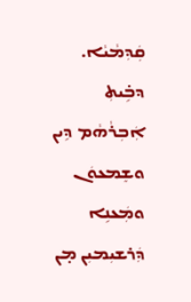ܩܲܕܼܡܵܝܵܐ. ܕܒܹ̇ܝܬܼ ܐܲܒܼܪܵܗܵܡ ܕܹܝܢ ܘܫܸܡܥܘܿܢ ܘܡܲܥܢܹܐ ܕܲܪܫܝܼܡܝܼܢ ܡ̣ܢ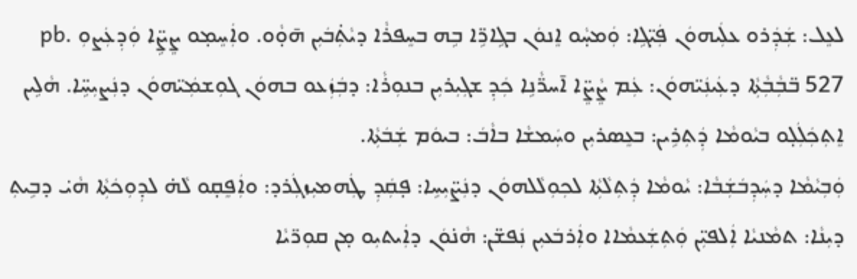ܠܥܸܠ: ܫܲܕܲܪܘ ܥܠܲܝܗܘܿܢ ܦܲܝ̈ܓܹܐ: ܘܲܡܚ̣ܵܘ ܐܸܢܘܿܢ ܒܓܹܐܪܹ̈ܐ ܒܹܗ ܒܚܸܦܪܵܐ ܕܝܵܬܼ̇ܒܿܝܼܢ ܗ̄ܘ̣ܵܘ. ܘܐܲܚܸܡ̣ܘ ܨܸܨܹ̈ܐ ܘܲܕܼܥܲܨܘܼ pb. 527 ܒ̈ܒܼܵܒܼܵܬܼܵܐ ܕܥܲܝܢܲܝ̈ܗܘܿܢ: ܥܲܡ ܨܸܵܨܸ̈ܐ ܐ̄ܚܪ̈ܵܢܹܐ ܟܲܕܼ ܫܓܼܝܼܪܝܼܢ ܒܢܘܼܪܵܐ: ܕܒܲܙܲܥܘ ܒܗܘܿܢ ܓܘܼܫܡܲܝ̈ܗܘܿܢ ܕܢܲܨܝܼܚܹ̈ܐ. ܗܵܠܹܝܢ ܐܸܬܼܟܲܠܲܠ̣ܘ ܒܝܵܘܡܵܐ ܕܲܬܼܪܹܝܢ: ܒܥܸܤܪܝܼܢ ܘܚܲܡܫܵܐ ܒܐܵܒܿ: ܒܝܘܿܡ ܫܲܒܿܬܼܵܐ.
ܘܲܒܼܝܵܡܵܐ ܕܚܲܕܼܒܿܫܲܒܵܐ: ܝܵܘܡܵܐ ܕܲܬܼܠܵܬܼܵܐ ܠܟܼܘܼܠܵܠܗܘܿܢ ܕܢܲܨ̈ܝܼܚܹܐ: ܦ̣ܩܲܕܼ ܛܲܗܡܝܼܙܓܲܪܕ: ܘܐܲܦܸܩ̣ܘ ܠܵܗ̇ ܠܕܼܘܼܟܿܬܼܵܐ ܗܵܝ̇ ܕܒܹܝܬܼ ܕܝܼܢܵܐ: ܬܡܵܢܝܵܐ ܐܲܠܦܝܼ̈ܢ ܘܲܬܼܫܲܥܡܵܐܐ ܘܐܲܪܒܿܥܝܼܢ ܢܲܦܫ̈ܢ: ܗܵܢ̇ܘܿܢ ܕܐܲܝܬܝܼܘ ܡ̣ܢ ܩܘܼܪ̈ܝܵܐ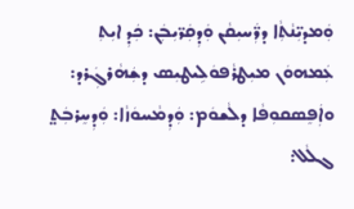ܘܲܡܕܝܼ̈ܢܵܬܼܵܐ ܕܪ̈ܲܚܝܼܩܵܢ ܘܲܕܼܩܲܪ̈ܝܼܒܲܢ: ܟܲܕܼ ܐܝܼܬܼ ܥܲܡܗܘܿܢ ܡܝܼܛܪܵܦܘܿܠܹܝܛܝܼܣ ܕܫܲܗܵܪܓܲܪܕ: ܘܐܲܦܸܤܩܘܼܦܵܐ ܕܠܵܫܘܿܡ: ܘܲܕܼܡܵܚܘܿܙܵܐ: ܘܲܕܼܚܸܪܒܲܬ̤ ܓܠܵܠ: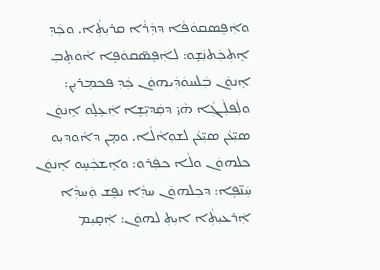ܘܐܲܦܸܤܩܘܿܦܵܐ ܕܕܲܪܵܐ ܩܪܝܼܬܼܵܐ. ܘܟܲܕܼ ܐܸܬܼܟܲܬܢܲܫ̣ܘ: ܠܐܲܦܸܤ̈ܩܘܿܦܹܐ ܐܵܘܬܸܒܼ ܐܸܢܘܿܢ ܒܲܠܚܘܿܕܲܝܗܘܿܢ ܟܲܕܼ ܦܟܡܼܪܝܼܢ: ܘܠܲܦܠܲܓܼܵܐ ܗܵܝ̇ ܕܩܲܕܝܼ̈ܫܹܐ ܐܲܥܸܠ̣ܘ ܐܸܢܘܿܢ ܤܝܼ̈ܥܵܢ ܤܝܼ̈ܥܵܢ ܠܫܘܼܐܵܠܵܐ. ܘܡ̣ܢ ܕܐܵܘܕܝܼܘ ܟܠܗܘܿܢ ܘܠܵܐ ܟܦܲܪܘ: ܘܐܸܫܟܲܚ̣ܘ ܐܸܢܘܿܢ ܚܲܢ̈ܦܹܐ: ܕܟܼܠܗܘܿܢ ܚܕܼܵܐ ܢܦܸܫ ܘܲܚܕܼܵܐ ܐܲܪܥܝܼܬܼܵܐ ܐܝܼܬܼ ܠܗܘܿܢ: ܐܲܩ̣ܝܼܡ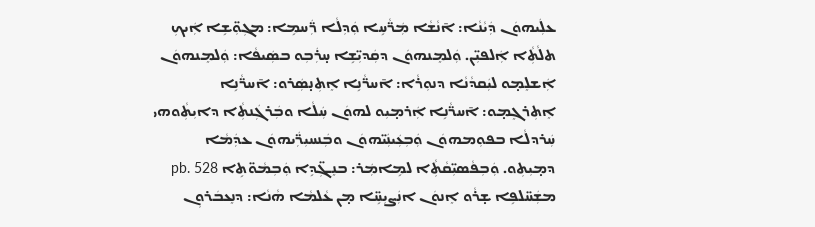ܥܠܲܝܗܘܿܢ ܕܲܝܵܢܵܐ: ܐ̄ܢܵܫܵܐ ܡܲܪ̈ܵܚܹܐ ܘܲܕܼܠܵܐ ܪ̈ܲܚܡܹܐ: ܡܓܼܘܼ̈ܫܹܐ ܐܲܝܟܼ ܬܠܵܬܼܵܐ ܐܲܠܦܝܼ̈ܢ. ܘܲܠܡܸܢܗܘܿܢ ܕܩܲܕܝܼ̈ܫܹܐ ܚ̣ܪܲܒܼܘ ܒܤܲܝܦܵܐ: ܘܲܠܡܸܢܗܘܿܢ ܐܲܫܠܸܡ̣ܘ ܠܝܲܩܕܵܢܵܐ ܕܢܘܼܪܵܐ: ܐ̄ܚܪ̈ܵܢܹܐ ܐܸܬܼܢ̣ܤܲܪܘ: ܐ̄ܚܪ̈ܵܢܹܐ ܐܸܬܼܪܓܸܡ̣ܘ: ܐ̄ܚܪ̈ܵܢܹܐ ܐܲܪܡ̣ܝܼܘ ܠܗܘܿܢ ܚܲܠܵܐ ܘܒܲܪܓܲܢܬܼܵܐ ܕܐܝܼܬܼܵܘܗܝ ܚܲܪܕܠܵܐ ܒܦܘܼܡܗܘܿܢ ܘܲܒܼܥܲܝܢܲܝ̈ܗܘܿܢ ܘܒܲܢܚܝܼܪ̈ܲܝܗܘܿܢ ܥܕܲܡܵܐ ܕܡ̣ܝܼܬܼܘ. ܘܲܒܼܦܵܤܝܼ̈ܩܵܬܼܵܐ ܠܡܹܐܡܲܪ: ܒܢܸܓܼ̈ܕܹܐ ܘܲܒܼܡܵܘ̈ܬܹܐ pb. 528 ܡܫܲܚ̈ܠܦܹܐ ܫ̣ܪܵܘ ܐܸܢܘܿܢ ܐܢܲܨܝܼܚܹ̈ܐ ܡ̣ܢ ܥܵܠܡܵܐ ܗܵܢܵܐ: ܕܢܸܥܒܿܪܘܼܢ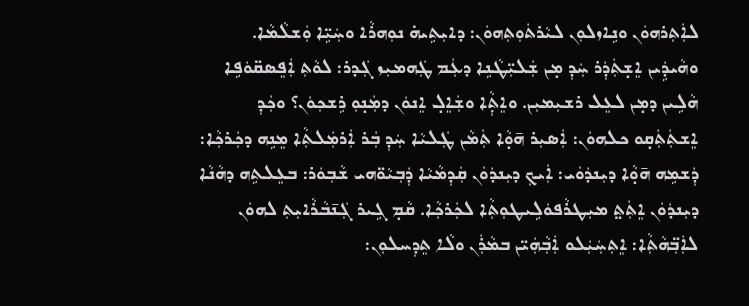ܠܐܲܬܼܪܗܘܿܢ ܘܢܹܐܙܠܘܼܢ ܠܝܵܪܬܿܘܼܬܼܗܘܿܢ: ܕܐܝܼܬܹܝܗ̇ ܢܘܼܗܪܵܐ ܘܚܲܝܹ̈ܐ ܘܲܫܠܵܡܵܐ.
ܘܗܵܝܕܹܿܝܢ ܐܸܫ̣ܬܲܕܲܪ ܚܲܕܼ ܡ̣ܢ ܫܲܠܝܼ̈ܛܵܢܹܐ ܕܥܲܡ ܛܲܗܡܝܼܙ ܓܲܕܪ: ܠܘܵܬܼ ܐܲܦܸܤܩ̈ܘܿܦܹܐ ܗܵܠܹܝܢ ܕܡ̣ܢ ܠܥܸܠ ܪܫܝܼܡܝܼܢ. ܘܐܸܬ݂ܼܵܐ ܘܫܲܐܸܠ̣ ܐܸܢܘܿܢ ܕܡܲܢ̣ܘܼ ܪܹܫܟܼܘܿܢ؟ ܘܟܲܕܼ ܐܸܫܬܲܬܲܩ̣ܘ ܟܠܗܘܿܢ: ܐܲܤܝܼܪ ܗ̄ܘ̣ܵܐ ܬܲܡܵܢ ܛܲܠܝܵܐ ܚܲܕܼ ܒܲܪ ܐܲܪܡܲܠܬܼܵܐ ܡܸܢܹܗ ܕܟܲܪܟܼܵܐ: ܕܲܫܡܹܗ ܗ̄ܘ̣ܵܐ ܕܝܼܢܕܿܘܿܝ: ܐܲܝܟܼ ܕܝܼܢܕܿܘܿܢ ܩܲܕܼܡܵܝܵܐ ܕܲܒܼܝܵܘ̈ܗܝ ܫܵܒܼܘܿܪ: ܒܥܸܠܬܹܗ ܕܗܵܢܵܐ ܕܝܼܢܕܿܘܿܢ ܐܸܬܲܬ̤ ܡܝܼܛܪܵܦܘܿܠܹܝܛܘܼܬܼܵܐ ܠܟܲܪܟܼܵܐ. ܩܵܡ̣ ܓܹܝܪ ܓܲܢ̄ܒܵܪܵܐܝܼܬܼ ܠܗܘܿܢ ܠܐܲܒܼ̈ܗܵܬܼܵܐ: ܐܸܬܼܚܲܝܲܠܘ ܐܲܒܼܵܗܲܝ̈ܢ ܒܡܵܪܲܢ ܘܠܵܐ ܬܸܕܼܚܠܘܼܢ: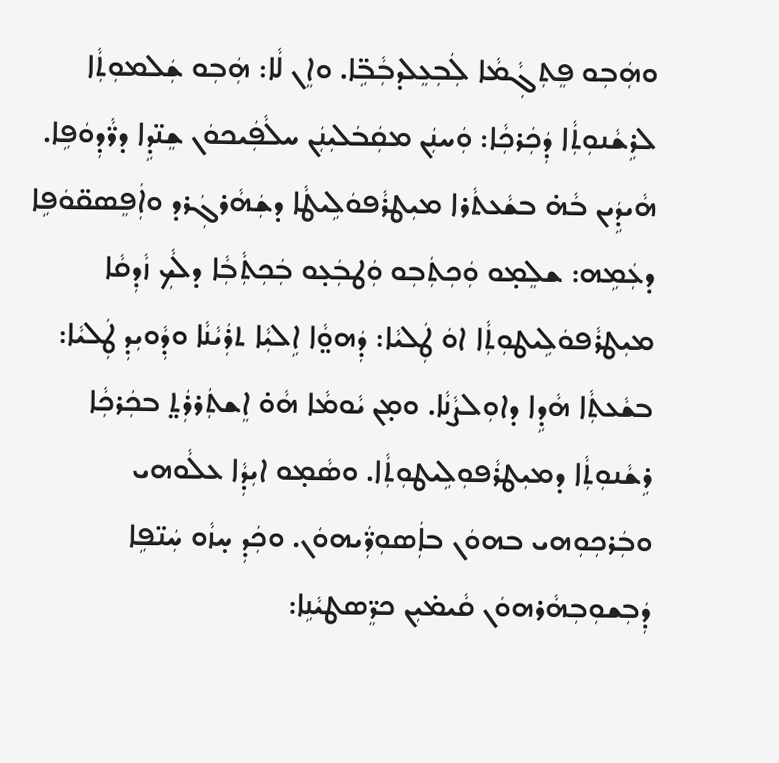ܘܗܲܒܼܘ ܦܸܬܼܓܼܵܡܵܐ ܠܲܒܼܥܸܠܕܒܼܵܒܹ̈ܐ. ܘܐܸܢ ܠܵܐ: ܗܲܒܼܘ ܫܲܠܡܘܼܬܼܵܐ ܠܪܹܫܵܢܘܼܬܼܵܐ ܕܲܟܲܪܟܼܵܐ: ܘܲܚܢܲܢ ܡܩܲܒܿܠܝܼܢܲܢ ܚܠܵܦܲܝܟܘܿܢ ܫܸܢ̈ܕܹܐ ܕܪ̈ܵܕܼܘܿܦܹܐ. ܗܵܝܕܹܿܝܢ ܒܵܗ̇ ܒܫܵܥܬܵܪܐ ܡܝܼܛܪܵܦܘܿܠܹܝܛܵܐ ܕܫܲܗܵܪܓܲܪܕ ܘܐܲܦܸܤܩ̈ܘܿܦܹܐ ܕܥܲܡܹܗ: ܫܠܸܡ̣ܘ ܘܲܟܼܬܲܒܼܘ ܘܲܛܒܲܥ̣ܘ ܒܲܟܼܬܼܵܒܼܵܐ ܕܠܵܟܼ ܙܵܕܼܩܵܐ ܡܝܼܛܪܵܦܘܿܠܹܝܛܘܼܬܼܵܐ ܐܘܿ ܛܲܠܝܵܐ: ܕܲܗܘ̤ܵܐ ܐܹܠܝܼܵܐ ܬܪܲܝܵܢܵܐ ܘܕܼܵܘܝܼܕܼ ܛܲܠܝܵܐ: ܒܫܵܥܬܼܵܐ ܗܵܕܹܐ ܕܐܘܼܠܨܵܢܵܐ. ܘܡ̣ܢ ܝܵܘܡܵܐ ܗܵܘ̇ ܐܸܫܬܲܪܪܲܬ̤ ܒܟܲܪܟܼܵܐ ܪܹܫܵܢܘܼܬܼܵܐ ܕܡܝܼܛܪܵܦܘܼܠܹܝܛܘܼܬܼܵܐ. ܘܤܵܡ̣ܘ ܐܝܼܕܼܵܐ ܥܠܵܘܗܝ ܘܒܲܪܟܼܘܼܗܝ ܒܗܘܿܢ ܒܐܲܤܘܼܪ̈ܲܝܗܘܿܢ. ܘܟܲܕܼ ܚ̣ܙܵܘ ܚܲܢ̈ܦܹܐ ܕܲܒܼܫܘܼܒܼܗܵܪܗܘܿܢ ܩܵܝܡ̇ܝܼܢ ܟܪܸ̈ܤܛܝܵܢܹܐ: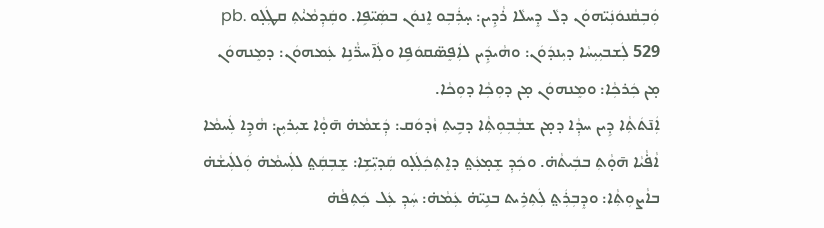ܘܲܒܼܩܵܢܘܿܢܲܝ̈ܗܘܿܢ ܕܠܵ ܕܸܚܠܵܐ ܪܵܕܹܝܢ: ܚ̣ܪܲܒܼܘ ܐܸܢܘܿܢ ܒܤܲܝ̈ܦܹܐ. ܘܩܲܕܼܡܵܝܑܬܼ ܩܛܲܠ̣ܘ pb. 529 ܠܲܫܒܝܼܝܼܚܵܐ ܕܝܼܢܕܿܘܿܢ: ܘܗܵܝܕܹܿܝܢ ܠܐܲܦܸܤ̈ܩܘܿܦܹܐ ܘܠܲܐ̄ܚܪ̈ܵܢܹܐ ܥܲܡܗܘܿܢ: ܕܡܸܢܗܘܿܢ ܡ̣ܢ ܟܲܪܟܼܵܐ: ܘܡܸܢܗܘܿܢ ܡ̣ܢ ܕܘܼܟܼܵܐ ܕܘܼܟܵܐ.
ܐܲܢ̄ܬܿܬܼܵܐ ܕܹܝܢ ܚܕܼܵܐ ܕܡ̣ܢ ܫܒܼܵܒܼܘܼܬܼܵܐ ܕܒܹܝܬܼ ܙܵܕܘܿܩ: ܕܲܫܡܵܗ̇ ܗ̄ܘ̣ܵܐ ܫܝܼܪܝܼܢ: ܗܵܕܹܐ ܠܲܚܡܵܐ ܐܵܦ̇ܵܝܵܐ ܗ̄ܘ̣ܵܬܼ ܒܒܲܝܬܵܗ̇. ܘܟܲܕܼ ܫܸܡ̣ܥܲܬ̤ ܕܐܸܬܼܟܲܠܲܠ̣ܘ ܩܲܕܝܼ̈ܫܹܐ: ܫܸܒܼܩܲܬ̤ ܠܠܲܚܡܵܗ̇ ܘܲܠܠܲܝܫܵܗ̇ ܒܐܵܨܘܼܬܼܵܐ: ܘܕܸܒܼܪܲܬ̤ ܠܲܬܼܪܹܝܬ ܒܢܹܝ̈ܗ̇ ܥܲܡܵܗ̇: ܚܲܕܼ ܥܲܠ ܟܲܬܼܦܵܗ̇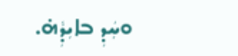ܘܚܲܕܼ ܒܐܝܼܕܼܵܗ̇.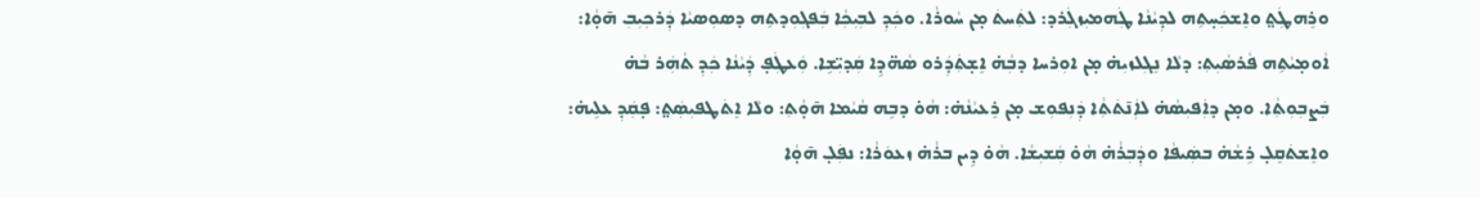ܘܪܸܗܛܲܬ̤ ܘܐܸܫܟܲܚ̣ܬܹܗ ܠܕܼܝܵܢܵܐ ܛܲܗܡܝܼܙܓܲܪܕ: ܠܬܲܚܬܿ ܡ̣ܢ ܚܵܘܪܵܐ. ܘܟܲܕܼ ܠܒܼܝܼܟܼܵܐ ܒܲܦܓܼܘܼܕܬܹܗ ܕܤܘܼܤܝܵܐ ܕܲܪܟܼܝܼܒܼ ܗ̄ܘ̣ܵܐ: ܐܵܘܡ̣ܝܵܬܹܗ ܦܵܪܤܵܝܼܬܼ: ܕܠܵܐ ܢܸܓܼܠܙܝܼܗ̇ ܡ̣ܢ ܐܘܼܪܚܐ ܕܒܼܵܗ̇ ܐܸܫ̣ܬܲܕܲܪܘ ܤܵܗ̈ܕܹܐ ܩܲܕܝܼ̈ܫܹܐ. ܘܲܥܛܲܦ̣ ܕܲܝܵܢܵܐ ܟܲܕܼ ܬܵܗܲܪ ܒܵܗ̇ ܒܲܨܒܼܘܼܬܼܵܐ. ܘܡ̣ܢ ܕܐܲܦܝܼܤܵܗ̇ ܠܐܲܢ̄ܬܿܬܼܵܐ ܕܲܢܼܦܘܼܫ ܡ̣ܢ ܪܸܥܝܵܢܵܗ̇: ܗܵܘ̇ ܕܒܹܗ ܩܵܝܵܡܐ ܗ̄ܘ̣ܵܬܼ: ܘܠܵܐ ܐܸܬܿܛܦܝܼܤܲܬ̤: ܦ̣ܩܲܕܼ ܥܠܹܝܗ̇: ܘܐܸܫܬܿܩܸܠ̣ ܪܹܫܵܗ̇ ܒܤܲܝܦܵܐ ܘܕܲܒܼܪܵܗ̇ ܗܵܘ̇ ܩܲܫܝܼܫܵܐ. ܗܵܘ̇ ܕܹܝܢ ܒܪܵܗ̇ ܙܥܘܿܪܵܐ: ܢܦܲܠ̣ ܗ̄ܘ̣ܵܐ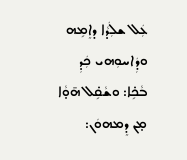ܥܲܠ ܫܠܲܕܵܐ ܕܐܸܡܹܗ ܘܕܲܐܚܘܼܗܝ ܟܲܕܼ ܒܵܟܹ̇ܐ: ܘܫܵܩܹ̇ܠ ܗ̄ܘ̣ܵܐ ܡ̣ܢ ܕܸܡܗܘܿܢ: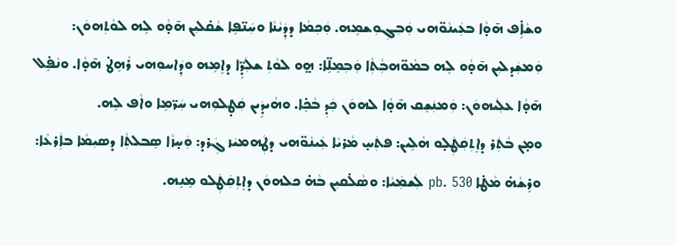ܘܫܵܐܹ̇ܦ ܗ̄ܘ̣ܵܐ ܒܥܲܝܢܵܘ̈ܗܝ ܘܲܒܼܓܼܘܼܫܡܹܗ. ܘܲܟܼܡܵܐ ܕܕܲܝܵܢܵܐ ܘܚܲܢ̈ܦܹܐ ܫܵܩ̇ܠܝܼܢ ܗ̄ܘ̣ܵܘ ܠܹܗ ܠܘܵܬܼܗܘܿܢ: ܘܲܡܫܲܕܠܝܼܢ ܗ̄ܘ̣ܵܘ ܠܹܗ ܒܡܵܘ̈ܗܒܼܵܬܼܵܐ ܘܲܒܼܡܸܠܹ̈ܐ: ܗ̤ܘ ܠܘܵܬܼ ܫܠܲܕܹ̈ܐ ܕܐܸܡܹܗ ܘܕܲܐܚܘܼܗܝ ܪܵܗܹܛ̇ ܗ̄ܘ̣ܵܐ. ܘܢܵܦܹ̇ܠ ܗ̄ܘ̣ܵܐ ܥܠܲܝܗܘܿܢ: ܘܲܡܢܲܫܸܩ ܗ̄ܘ̣ܵܐ ܠܗܘܿܢ ܟܲܕܼ ܒܵܟܹ̇ܐ. ܘܗܵܝܕܹܿܝܢ ܩܲܛ̣ܠܘܼܗܝ ܚܲܪ̈ܡܹܐ ܘܐܵܦ ܠܹܗ.
ܘܡ̣ܢ ܒܵܬܲܪ ܕܐܸܬܼܩܲܛܲܠ̣ܘ ܗܵܠܹܝܢ: ܦܬܲܚ̣ ܡܵܪܝܵܐ ܥܲܝܢܵܘ̈ܗܝ ܕܛܲܗܡܝܿܙ ܓܲܪܕ: ܘܲܚ̣ܙܵܐ ܤܸܒܠܬܼܵܐ ܕܤܝܼܡܵܐ ܒܐܲܪܥܵܐ: ܘܪܹܫܵܗ̇ ܡܵܛ̇ܐ pb. 530 ܠܲܫܡܲܝܵܐ: ܘܤܵܠ̇ܩܝܼܢ ܒܵܗ̇ ܟܠܗܘܿܢ ܕܐܸܬܼܩܲܛܲܠܘ ܡܸܢܹܗ.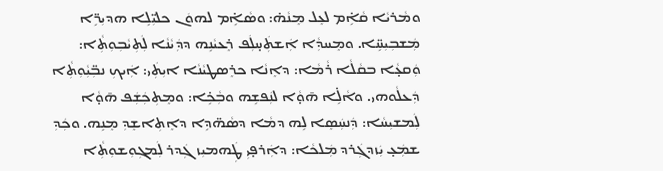ܘܡܵܪܝܵܐ ܩܵܐܹ̇ܡ ܠܥܸܠ ܡܸܢܵܗ̇: ܘܤܵܐܹ̇ܡ ܠܗܘܿܢ ܟܠܝܼ̈ܠܹܐ ܗܕܝܼܪܹ̈ܐ ܡܲܫܒܼܝܼܚܹ̈ܐ. ܘܡܸܚܕܼܵܐ ܐܲܫܬܲܚ̣ܠܲܦ ܪܸܥܝܵܢܹܗ ܕܕܲܝܵܢܵܐ ܠܲܬܼܝܵܒܼܘܼܬܼܵܐ: ܘܲܩܥ̣ܵܐ ܒܩܵܠܵܐ ܪܵܡܵܐ: ܕܐܸܢܵܐ ܟܪܸܤܛܝܵܢܵܐ ܐܝܼܬܲܝ: ܐܲܝܟܼ ܢܒܼ̈ܝܼܵܘܼܬܼܵܐ ܕܲܥܠܵܘܗܝ. ܘܐܵܠܹ̇ܐ ܗ̄ܘ̣ܵܐ ܠܢܲܦܫܹܗ ܘܒܼܵܟܹ̇ܐ: ܘܡܸܬܼܟܲܫܲܦ ܗ̄ܘ̣ܵܐ ܠܲܡܫܝܼܚܵܐ: ܕܲܢܚܲܤܸܐ ܠܹܗ ܕܡܵܐ ܕܤܵܗ̈ܕܹܐ ܕܐܸܬܼܐܫܸܕܼ ܡܸܢܹܗ. ܘܟܲܕܼ ܫܡܲܥ̣ ܝܲܙܕܓܲܪܕ ܡܲܠܟܵܐ: ܕܐܲܪܦ̣ܝܼ ܛܲܗܡܝܼܙ ܓܲܕܪ ܠܲܡܓܼܘܼܫܘܼܬܼܵܐ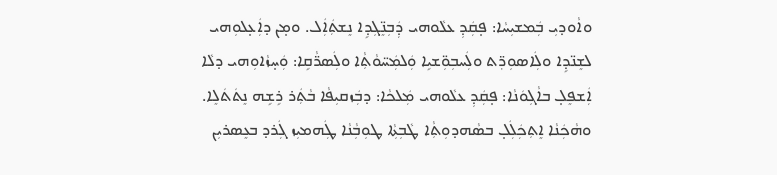ܘܐܵܘܕܝܼ ܒܲܡܫܝܼܚܵܐ: ܦ̣ܩܲܕܼ ܥܠܵܘܗܝ ܕܲܒܼܢܸ̈ܓܼܕܹܐ ܢܸܫܬܲܐܲܠ. ܘܡ̣ܢ ܕܐܲܥ̣ܠܘܼܗܝ ܠܫܸܢ̈ܕܹܐ ܘܠܲܐܤܘܼܪ݂̈ܬ ܘܠܲܚܒܼܘܼ̈ܫܝܹܐ ܘܲܠܡܲܚ̈ܘܵܬܼܵܐ ܘܠܲܤܪ̈ܵܩܹܐ: ܘܲܚ̣ܙܵܐܘܼܗܝ ܕܠܵܐ ܐܲܫܦܸܠ̣ ܒܐܵܓܼܘܿܢܵܐ: ܦ̣ܩܲܕܼ ܥܠܵܘܗܝ ܡܲܠܟܵܐ: ܕܒܲܙܩܝܼܦܵܐ ܒܵܬܲܪ ܪܹܫܹܗ ܢܸܬܿܬܿܠܸܐ. ܘܗܵܟܲܢܵܐ ܐܸܬܼܟܲܠܲܠ̣ ܒܤܵܗܕܘܼܬܼܵܐ ܛܵܒܼܬܼܵܐ ܛܘܼܒܼܵܢܵܐ ܛܲܗܡܝܼܙ ܓܲܪܕ ܒܥܸܤܪܝܼܢ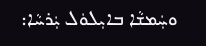ܘܚܲܡܫܵܐ ܒܐܝܼܠܘܿܠ ܝܲܪܚܵܐ: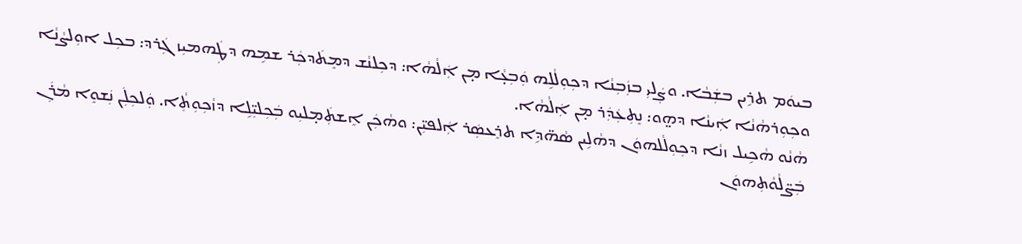ܒܝܘܿܡ ܬܪܹܝܢ ܒܫܲܒܵܐ. ܘܨܲܠܝܼ ܒܙܲܒܼܢܵܐ ܕܟܼܘܼܠܵܠܹܗ ܘܲܒܼܥ̣ܵܐ ܡ̣ܢ ܐܲܠܵܗܵܐ: ܕܟܼܠܢܵܫ ܕܡܸܬܿܕܟܲܪ ܫܡܹܗ ܕܛܲܗܡܝܼܙ ܓܲܪܕ: ܒܟܼܠ ܐܘܼܠܨܵܢܵܐ ܘܟܼܘܼܪܗܵܢܵܐ ܐܲܝܢܵܐ ܕܗ̤ܘ: ܢܸܬܼܥܲܕܲܪ ܡ̣ܢ ܐܲܠܵܗܵܐ.
ܗܵܢܵܘ ܗܵܟܹܝܠ ܙܢܵܐ ܕܟܼܘܼܠܵܠܗܘܿܢ ܕܗܵܠܹܝܢ ܤܵܗ̈ܕܹܐ ܬܪܸܥܤܲܪ ܐܲܠܦܝܼ̈ܢ: ܘܗܵܟܲܢ ܐܸܫܬܲܡ̣ܠܝܼܘ ܒܲܟܼܠܝܼ̈ܠܹܐ ܕܙܵܟܼܘܼܬܼܵܐ. ܘܲܠܟܼܠܲܢ ܢܲܫܘܸܐ ܡܵܪܲܢ ܒܲܨ̈ܠܵܘܵܬܼܗܘܿܢ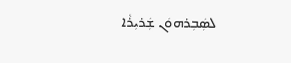ܠܤܲܒܼܪܗܘܿܢ ܫܲܪܝܼܪܵܐ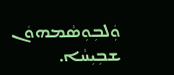ܘܲܠܒܼܘܼܤܵܡܗܘܿܢ ܫܒܼܝܼܚܵܐ.